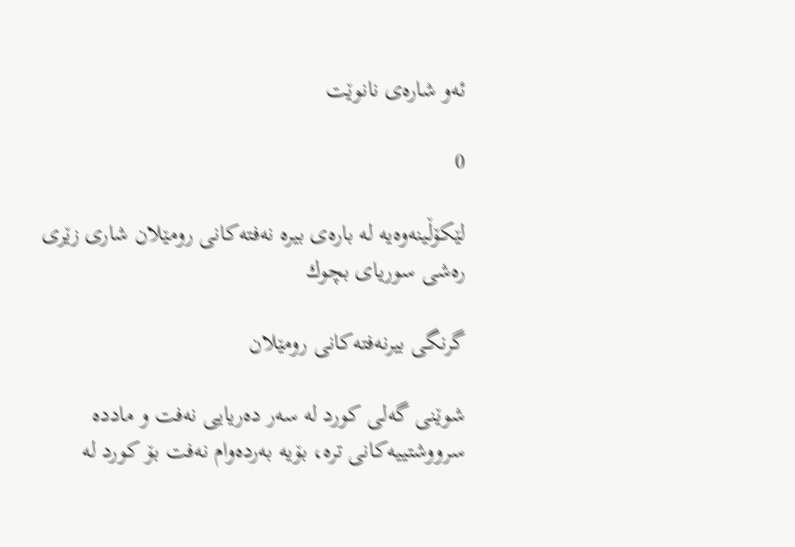ئه‌و شاره‌ى نانوێت

0

لێكۆڵينه‌وه‌يه‌ له‌ باره‌ى بيره‌ نه‌فته‌كانى رومێلان شارى زێرى ره‌شى سورياى بچوك

گرنگى بيرنه‌فته‌كانى رومێلان

شوێنى گه‌لى كورد له‌ سه‌ر ده‌ريايى نه‌فت و مادده‌ سرووشتيیه‌كانى تره‌، بۆيه‌ به‌رده‌وام نه‌فت بۆ كورد له‌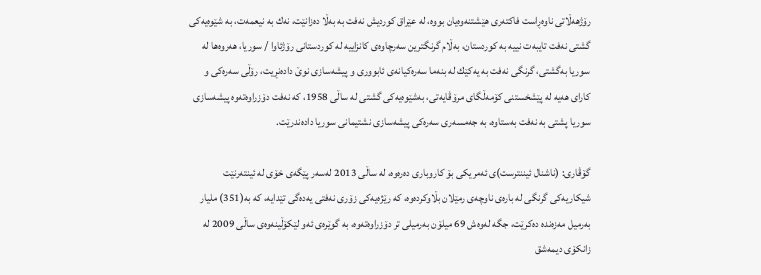رۆژهه‌ڵاتى ناوه‌ڕاست فاكته‌رى هێشتنه‌وه‌يان بووه‌، له‌ عێراق كورديش نه‌فت به‌ به‌ڵا ده‌زانێت، نه‌ك به‌ نيعمه‌ت، به‌ شێوه‌يه‌كى گشتى نه‌فت تايبه‌ت نيیه‌ به كوردستان، به‌ڵام گرنگترين سه‌رچاوه‌ى كانزاييه‌ له‌ كوردستانى رۆژئاوا / سوريا‌، هه‌روه‌ها له‌ سوريا به‌گشتى، گرنگى نه‌فت به‌ يه‌كێك له‌ بنه‌ما سه‌ره‌كيانەى ئابوورى و پيشه‌سازى نوێ داده‌نڕيت، رۆڵى سه‌ره‌كى و كاراى هه‌يه‌ له‌ پێشخستنى كۆمه‌ڵگاى مرۆڤايه‌تى، به‌شێوه‌يه‌كى گشتى له‌ ساڵى 1958، كه‌ نه‌فت دۆزراوه‌ته‌وه‌ ‌پيشه‌سازى سوريا پشتى به‌ نه‌فت به‌ستاوه‌، به‌ جه‌مسه‌رى سه‌ره‌كى پيشه‌سازى نشتيمانى سوريا داده‌ندرێت.

گۆڤارى: (ناشنال ئيننترست)ى ئه‌مريكى بۆ كاروبارى ده‌ره‌وه‌، له‌ ساڵى 2013 له‌سه‌ر پێگه‌ى خۆى له‌ ئينته‌رنێت شيكاريه‌كى گرنگى له‌ باره‌ى ناوچه‌ى رمێلان بڵاوكرده‌وه‌، كه‌ رێژه‌يه‌كى زۆرى نه‌فتى يه‌ده‌گى تێدايه‌، كه‌ به‌(351) مليار به‌رميل مه‌زه‌نده‌ ده‌كرێت، جگه‌ له‌وه‌ش 69 ميلۆن به‌رميلى تر دۆزراوه‌ته‌وه‌، به‌ گوێره‌ى ئه‌و لێكۆڵينه‌وه‌ى ساڵى 2009 له‌ زانكۆى ديمه‌شق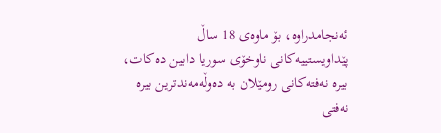ئه‌نجامدراوه‌، بۆ ماوه‌ى 18 ساڵ پێداويستیيه‌كانى ناوخۆى سوريا دابين ده‌كات، بيره‌ نه‌فته‌كانى رومێلان به‌ ده‌وڵه‌مه‌ندترين بيره‌ نه‌فتى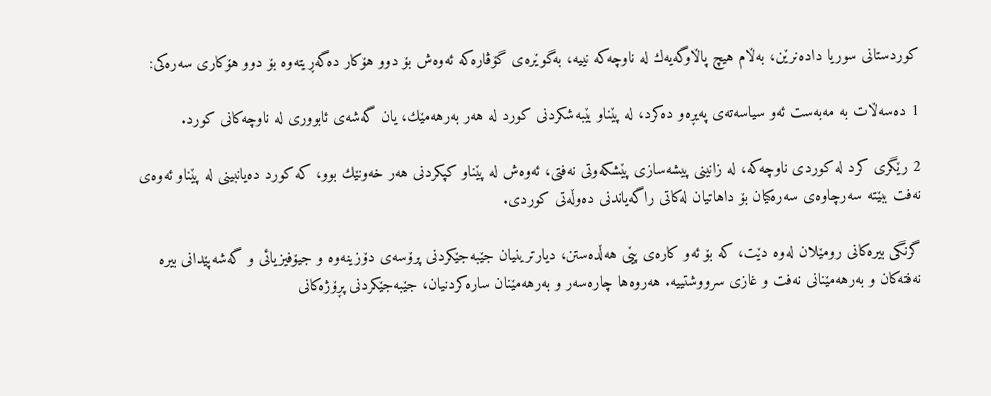كوردستانى سوريا داده‌نرێن، به‌ڵام هيچ پاڵاوگه‌يه‌ك له‌ ناوچه‌كه‌ نيیه‌، به‌گوێره‌ى گۆڤاره‌كه‌ ئه‌وه‌ش بۆ دوو هۆكار ده‌گه‌ڕيته‌وه‌ بۆ دوو هۆكارى سه‌ره‌كى:

1 ده‌سه‌ڵات به‌ مه‌به‌ست ئه‌و سياسه‌ته‌ى په‌يڕه‌و ده‌كرد، له‌ پێناو بێبه‌شكردنى كورد له‌ هه‌ر به‌رهه‌مێك، يان گه‌شەى ئابوورى له‌ ناوچه‌كانى كورد.

2 رێگرى كرد له‌ كوردى ناوچه‌كه‌، له‌ زانينى پيشه‌سازى پێشكه‌وتى نه‌فتى، ئه‌وه‌ش له‌ پێناو كپكردنى هه‌ر خه‌ونێك بوو، كه‌ كورد ده‌يانبينى له‌ پێناو ئه‌وه‌ى نه‌فت ببێته‌ سه‌رچاوه‌ى سه‌ره‌كيان بۆ داهاتيان له‌كاتى راگه‌ياندنى ده‌وڵه‌تى كوردى.

گرنگى بيره‌كانى رومێلان له‌وه‌ دێت، كه‌ بۆ ئه‌و كاره‌ى پێى هه‌ڵده‌ستن، ديارترينيان جێبه‌جێكردنى پرۆسه‌ى دۆزينه‌وه‌ و جيۆفيزيائى و گه‌شه‌پێدانى بيره‌ نه‌فته‌كان و به‌رهه‌مێنانى نه‌فت و غازى سرووشتیيه‌. هه‌روه‌ها چاره‌سه‌ر و به‌رهه‌مێنان ساره‌كردنيان، جێبه‌جێكردنى پڕۆژه‌كانى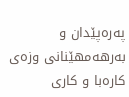په‌ره‌پێدان و به‌رهه‌مهێنانى وزه‌ى كاره‌با و كارى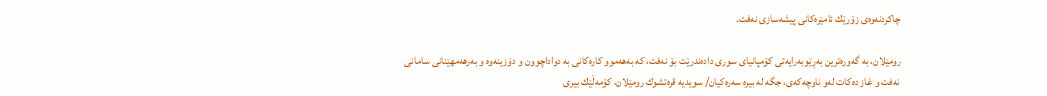چاكردنه‌وه‌ى زۆرێك ئامێره‌كانى پيشه‌سازى نه‌فت.

رومێلان، به‌ گه‌وره‌ترين به‌ڕێوبه‌رايه‌تى كۆمپانياى سورى داده‌ندرێت بۆ نه‌فت، كه‌ به‌هه‌موو كاره‌كانى به‌ دواداچوون و دۆزينه‌وه‌ و به‌رهه‌مهێنانى سامانى نه‌فت و غاز ده‌كات له‌و ناوچه‌كه‌ى، جگه‌ له‌ بيره‌ سه‌ره‌كيان/ سويديه‌ قره‌تشوك رومێلان، كۆمه‌ڵێك بيرى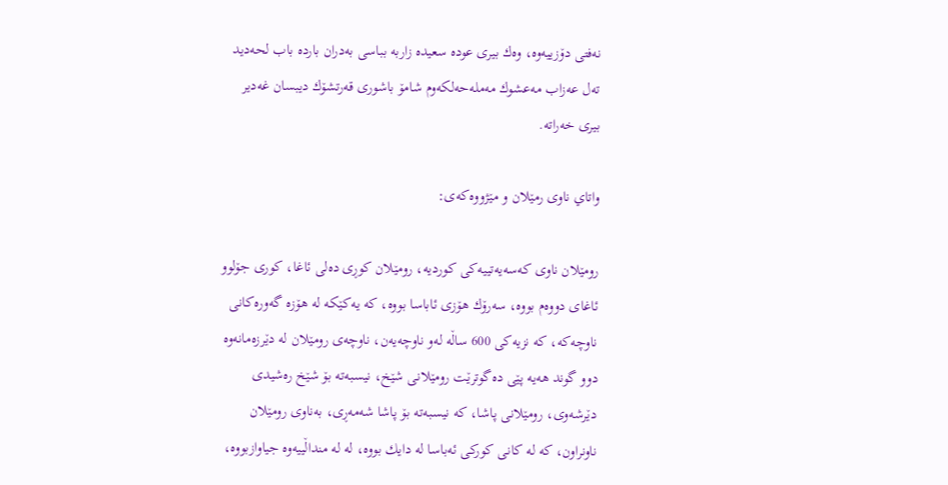نه‌فتى دۆزييه‌وه‌، وه‌ك بيرى عوده‌ سعيده‌ زاربه‌ بباسى به‌دران بارده‌ باب لحه‌ديد ته‌ل عه‌زاب مه‌عشوك مه‌مله‌حه‌لكه‌وم شامۆ باشورى قه‌رتشۆك ديبسان غه‌دير بيرى خه‌راته‌.

واتاي ناوى رمێلان و مێژووه‌كه‌ى:

رومێلان ناوى كه‌سه‌يه‌تيیه‌كى كورديه‌، رومێلان كوڕى ده‌لى ئاغا، كورى جۆلوو ئاغاى دووه‌م بووه‌، سه‌رۆك هۆزى ئاباسا بووه‌، كه‌ يه‌كێكه‌ له‌ هۆزه‌ گه‌وره‌كانى ناوچه‌كه‌، كه‌ نزيه‌كى 600 ساڵه‌ له‌و ناوچه‌يه‌ن، ناوچه‌ى رومێلان له‌ دێرزه‌مانه‌وه‌ دوو گوند هه‌يه‌ پێى ده‌گوترێت رومێلانى شێخ، نيسبه‌ته‌ بۆ شێخ ره‌شيدى دێرشه‌وى، رومێلانى پاشا، كه‌ نيسبه‌ته‌ بۆ پاشا شه‌مه‌ڕى، به‌ناوى رومێلان ناونراون، كه‌ له‌ كانى كوركى ئه‌باسا له‌ دايك بووه‌، له‌ له‌ منداڵيیه‌وه‌ جياوازبووه‌،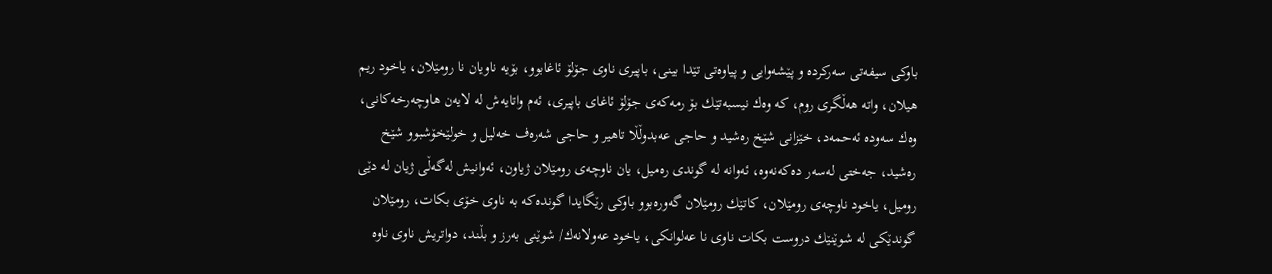باوكى سيفه‌تى سه‌ركرده‌ و پێشه‌وايى و پياوه‌تى تێدا بينى، باپيرى ناوى جۆلۆ ئاغابوو، بۆيه‌ ناويان نا رومێلان، ياخود ريم هيلان، واته‌ هه‌ڵگرى روم، كه‌ وه‌ك نيسبه‌تێك بۆ رمه‌كه‌ى جۆلۆ ئاغاى باپيرى، ئه‌م واتايه‌ش له‌ لايه‌ن هاوچه‌رخه‌كانى، وه‌ك سه‌وده‌ ئه‌حمه‌د، خێزانى شێخ ره‌شيد و حاجى عه‌بدوڵڵا تاهير و حاجى شه‌ره‌ف خه‌ليل و خولێخۆشبوو شێخ ره‌شيد، جه‌ختى له‌سه‌ر ده‌كه‌نه‌وه‌، ئه‌وانه‌ له‌ گوندى ره‌ميل، يان ناوچه‌ى رومێلان ژياون، ئه‌وانيش له‌گه‌ڵى ژيان له‌ دێى رو‌ميل، ياخود ناوچه‌ى رومێلان، كاتێك رومێلان گه‌وره‌بوو باوكى رێگايدا گونده‌كه‌ به‌ ناوى خۆى بكات، رومێلان گوندێكى له‌ شوێنێك دروست بكات ناوى نا عه‌لوانكى، ياخود عه‌ولانه‌ك/ شوێنى به‌رز و بڵند، دواتريش ناوى ناوه‌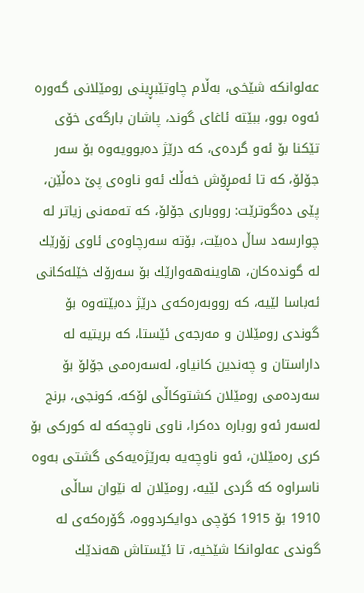عه‌لوانكه‌ شێخى، به‌ڵام چاوتێبڕينى رومێلانى گه‌وره‌ ئه‌وه‌ بوو، ببێته‌ ئاغاى گوند، پاشان بارگه‌ى خۆى تێكنا بۆ ئه‌و گرده‌ى، كه‌ درێژ ده‌بوويه‌وه‌ بۆ سه‌ر جۆلۆ، كه‌ تا ئه‌مڕۆش خه‌ڵك ئه‌و ناوه‌ى پێ ده‌ڵێن، پێى ده‌گوترێت: رووبارى جۆلۆ، كه‌ ته‌مه‌نى زياتر له‌ چوارسه‌د ساڵ ده‌بێت، بۆته‌ سه‌رچاوه‌ى ئاوى زۆرێك له‌ گونده‌كان، هاوينه‌هەوارێك بۆ سه‌رۆك خێله‌كانى ئه‌باسا لێيه‌، كه‌ رووبه‌ره‌كه‌ى درێژ ده‌بێته‌وه‌ بۆ گوندى رومێلان و مه‌رجه‌ى ئێستا، كه‌ بريتيه‌ له‌ داراستان و چه‌ندين كانیاو، له‌سه‌ره‌مى جۆلۆ بۆ سه‌رده‌مى رومێلان كشتوكاڵى لۆكه‌، كونجى، برنج له‌سه‌ر ئه‌و روباره‌ ده‌كرا، ناوى ناوچه‌كه‌ له‌ كوركى بۆ كرى ره‌مێلان، ئه‌و ناوچه‌يه‌ به‌رێژه‌يه‌كى گشتى به‌وه‌ ناسراوه‌ كه‌ گردى لێيه‌، رومێلان له‌ نێوان ساڵى 1910 بۆ 1915 كۆچى دوايكردووه‌، گۆره‌كه‌ى له‌ گوندى عه‌لوانكا شێخيه‌، تا ئێستاش هه‌ندێك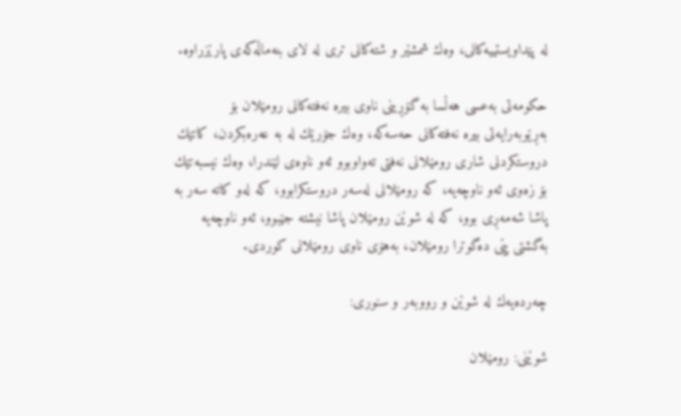له‌ پێداويستیيه‌كانى، وه‌ك شمشێر و شته‌كانى ترى له‌ لاى بنه‌ماڵه‌كه‌ى پارێزراوه‌.

حكومه‌تى به‌عسى هه‌ڵسا به‌ گۆڕينى ناوى بيره‌ نه‌فته‌كانى رومێلان بۆ به‌ڕێوبه‌رايه‌تى بيره‌ نه‌فته‌كانى حه‌سه‌كه‌، وه‌ك جۆرێك له‌ به‌ عه‌ره‌بكردن، كاتێك دروستكردنى شارى رومێلانى نه‌فتى ته‌واوبوو ئه‌و ناوه‌ى لێندرا، وه‌ك نيسبه‌تێك بۆ زه‌وى ئه‌و ناوچه‌يه‌، كه‌ رومێلانى له‌سه‌ر دروستكرابوو، كه‌ له‌و كاته‌ سه‌ر به‌ پاشا شه‌مه‌ڕى بوو، كه‌ له‌ شوێن رومێلان پاشا نيشته‌ جێبوو، ئه‌و ناوچه‌يه‌ به‌گشتى پێى ده‌گوترا رومێلان، به‌هۆى ناوى رومێلانى كوردى.

چه‌رده‌يه‌ك له‌ شوێن و رووبه‌ر و سنورى:

شوێنى: رومێلان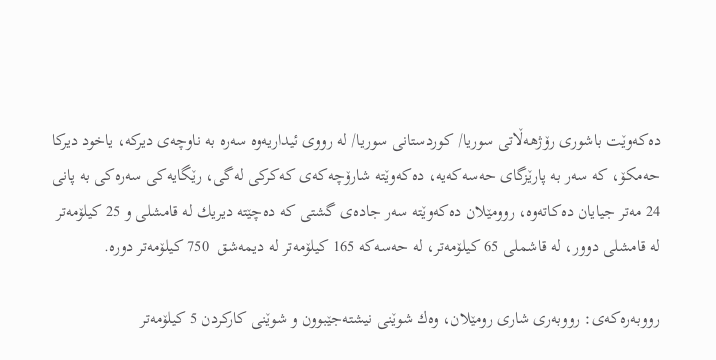ده‌كه‌وێت باشورى رۆژهه‌ڵاتى سوريا/ كوردستانى سوريا/ له‌ رووى ئيداريه‌وه‌ سه‌ره‌ به‌ ناوچه‌ى ديركه‌، ياخود ديركا حه‌مكۆ، كه‌ سه‌ر به‌ پارێزگاى حه‌سه‌كه‌يه‌، ده‌كه‌وێته‌ شارۆچه‌كه‌ى كه‌كركى له‌گى، رێگايه‌كى سه‌ره‌كى به‌ پانى 24 مه‌تر جيايان ده‌كاته‌وه‌، روومێلان ده‌كه‌وێته‌ سه‌ر جاده‌ى گشتى كه‌ ده‌چێته‌ ديريك له‌ قامشلى و 25 كيلۆمه‌تر له‌ قامشلى دوور، له‌ قاشملى 65 كيلۆمه‌تر، له‌ حه‌سه‌كه‌ 165 كيلۆمه‌تر له‌ ديمه‌شق  750 كيلۆمه‌تر دوره‌.

رووبه‌ره‌كه‌ى: رووبه‌رى شارى رومێلان، وه‌ك شوێنى نيشته‌جێبوون و شوێنى كاركردن 5 كيلۆمه‌تر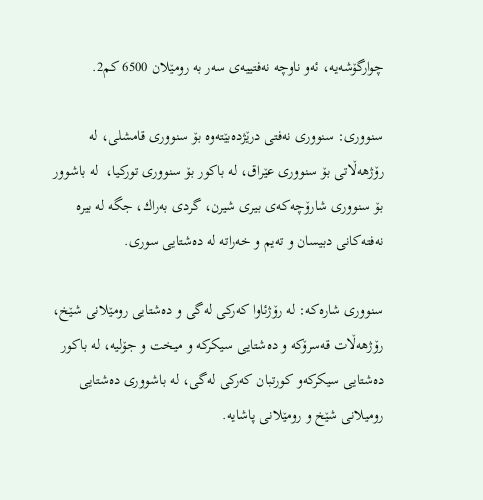چوارگۆشه‌يه‌، ئه‌و ناوچه‌ نه‌فتییەی سه‌ر به‌ رومێلان 6500 كم2.

سنوورى: سنوورى نه‌فتى درێژده‌بێته‌وه‌ بۆ سنوورى قامشلى، له‌ رۆژهه‌ڵاتى بۆ سنوورى عێراق، له‌ باكور بۆ سنوورى توركيا،  له‌ باشوور بۆ سنوورى شارۆچه‌كه‌ى بيرى شيرن، گردى به‌راك، جگه‌ له‌ بيره‌ نه‌فته‌كانى دبيسان و ته‌يم و خه‌راته‌ له‌ ده‌شتايى سورى.

سنوورى شاره‌كه‌: له‌ رۆژئاوا كه‌ركى له‌گى و ده‌شتايى رومێلانى شێخ، رۆژهه‌ڵات قه‌سرۆكه و ده‌شتايى سيكركه و ميخت و جۆليه‌، له‌ باكور ده‌شتايى سيكركه‌و كورتبان كه‌ركى له‌گى، له‌ باشوورى ده‌شتايى روميلانى شێخ و رومێلانى پاشايه‌.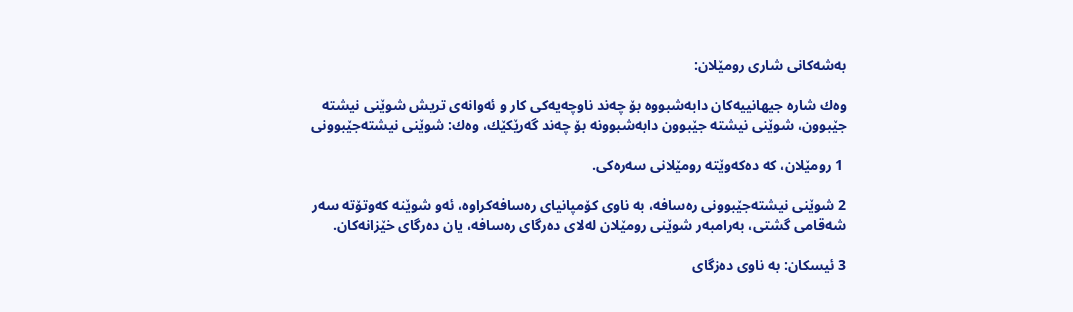به‌شه‌كانى شارى رومێلان:

وه‌ك شاره‌ جيهانيیه‌كان دابه‌شبووه‌ بۆ چه‌ند ناوچه‌يه‌كى كار و ئه‌وانه‌ى تريش شوێنى نيشته‌ جێبوون، شوێنى نيشته ‌جێبوون دابه‌شبوونه‌ بۆ چه‌ند گه‌رێكێك، وه‌ك: شوێنى نيشته‌جێبوونى

 1 رومێلان، كه‌ ده‌كه‌وێته‌ رومێلانى سه‌ره‌كى.

2 شوێنى نيشته‌جێبوونى ره‌سافه‌، به‌ ناوى كۆمپانياى ره‌سافه‌كراوه‌، ئه‌و شوێنه‌ كه‌وتۆته‌ سه‌ر شه‌قامى گشتى، به‌رامبه‌ر شوێنى رومێلان له‌لاى ده‌رگاى ره‌سافه‌، يان ده‌رگاى خێزانه‌كان.

3 ئيسكان: به‌ ناوى ده‌زگاى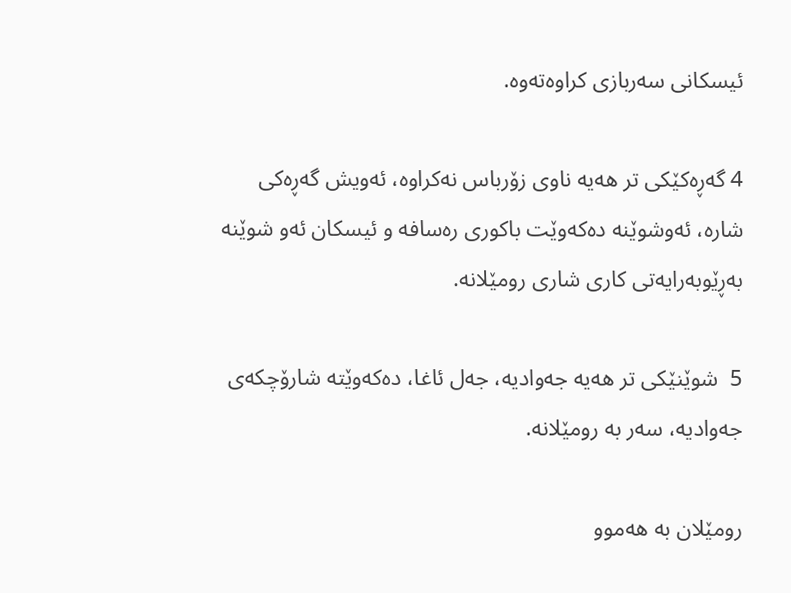ئيسكانى سه‌ربازى كراوه‌ته‌وه‌.

4 گه‌ڕه‌كێكى تر هه‌يه‌ ناوى زۆرباس نه‌كراوه‌، ئه‌ويش گه‌ڕه‌كى شاره‌، ئه‌وشوێنه‌ ده‌كه‌وێت باكورى ره‌سافه‌ و ئيسكان ئه‌و شوێنه‌ به‌ڕێوبه‌رايه‌تى كارى شارى رومێلانه‌.

5  شوێنێكى تر هه‌يه‌ جه‌واديه‌، جه‌ل ئاغا، ده‌كه‌وێته‌ شارۆچكه‌ى جه‌واديه‌، سه‌ر به‌ رومێلانه‌.

رومێلان به‌ هه‌موو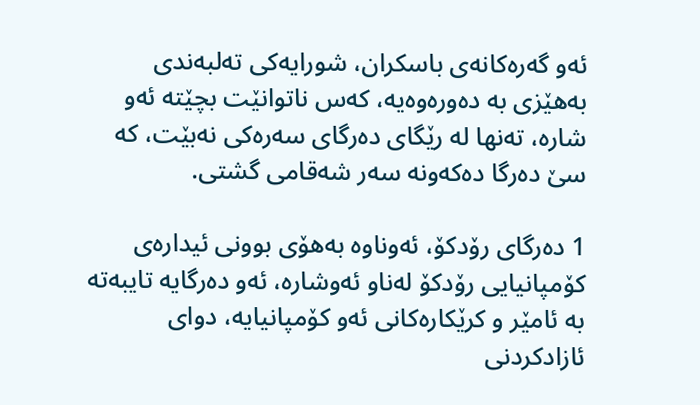ئه‌و گه‌ره‌كانه‌ى باسكران، شورايه‌كى ته‌لبه‌ندى به‌هێزى به‌ ده‌وره‌وه‌يه‌، كه‌س ناتوانێت بچێته‌ ئه‌و شاره‌، ته‌نها له‌ رێگاى ده‌رگاى سه‌ره‌كى نه‌بێت، كه‌ سێ ده‌رگا ده‌كه‌ونه‌ سه‌ر شه‌قامى گشتى.

1 ده‌رگاى رۆدكۆ، ئه‌وناوه‌ به‌هۆى بوونى ئيداره‌ى كۆمپانيايى رۆدكۆ له‌ناو ئه‌وشاره‌، ئه‌و ده‌رگايه‌ تايبه‌ته‌ به‌ ئامێر و كرێكاره‌كانى ئه‌و كۆمپانيايه‌، دواى ئازادكردنى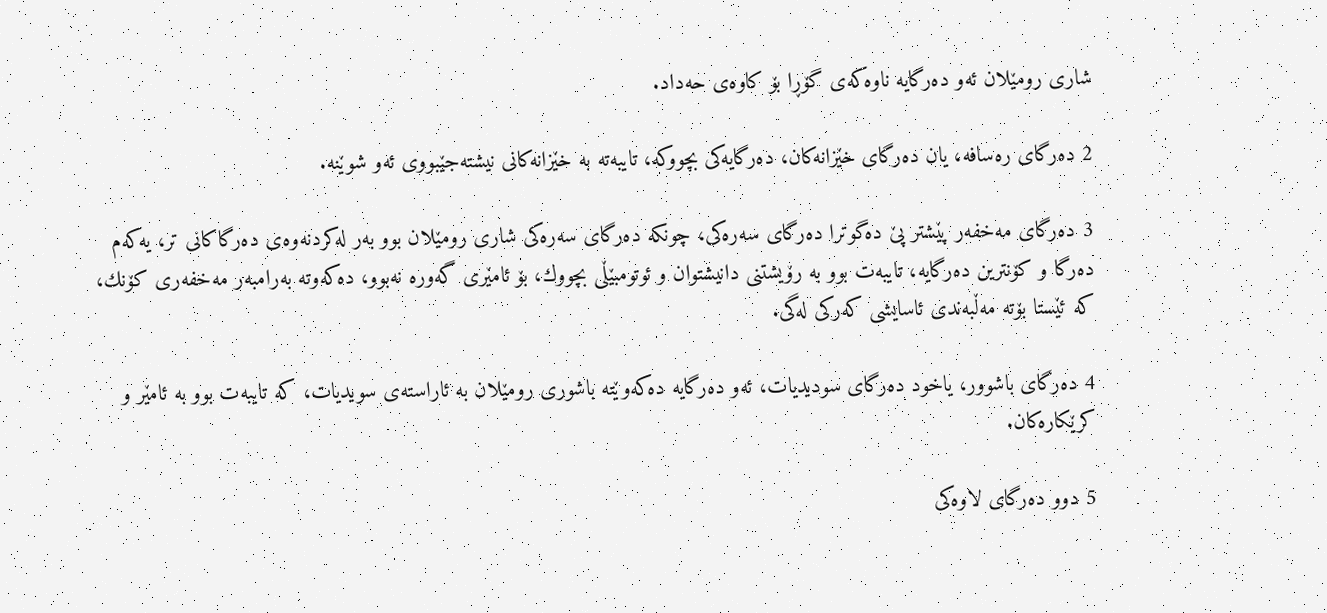شارى رومێلان ئه‌و ده‌رگايه‌ ناوه‌كه‌ى گۆڕا بۆ كاوه‌ى حه‌داد.

2 ده‌رگاى ره‌سافه‌، يان ده‌رگاى خێزانه‌كان، ده‌رگايه‌كى بچووكه‌، تايبه‌ته‌ به‌ خێزانه‌كانى نيشته‌جێبووى ئه‌و شوێنه‌.

3 ده‌رگاى مه‌خفه‌ر پێشتر پێ ده‌گوترا ده‌رگاى سه‌ره‌كى، چونكه‌ ده‌رگاى سه‌ره‌كى شارى رومێلان بوو به‌ر له‌كردنه‌وه‌ى ده‌رگاكانى تر، يه‌كه‌م ده‌رگا و كۆنترين ده‌رگايه‌، تايبه‌ت بوو به‌ رۆيشتنى دانيشتوان و ئوتومبێڵى بچووك، بۆ ئامێرى گه‌وره‌ نه‌بوو، ده‌كه‌وته‌ به‌رامبه‌ر مه‌خفه‌رى كۆنك، كه‌ ئێستا بۆته‌ مه‌ڵبه‌ندى ئاسايشى كه‌ركى له‌گى.

4 ده‌رگاى باشوور، ياخود ده‌رگاى سوديديات، ئه‌و ده‌رگايه‌ ده‌كه‌وێته‌ باشورى رومێلان به‌ ئاراسته‌ى سويديات، كه‌ تايبه‌ت بوو به‌ ئامێر و كرێكاره‌كان.

5 دوو ده‌رگاى لاوه‌كى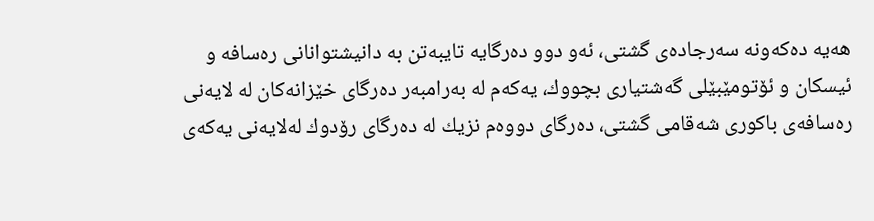هه‌يه‌ ده‌كه‌ونه‌ سه‌رجاده‌ى گشتى، ئه‌و دوو ده‌رگايه‌ تايبه‌تن به‌ دانيشتوانانى ره‌سافه‌ و ئيسكان و ئۆتومێبێلى گه‌شتيارى بچووك، يه‌كه‌م له‌ به‌رامبه‌ر ده‌رگاى خێزانه‌كان له‌ لايه‌نى ره‌سافه‌ى باكورى شه‌قامى گشتى، ده‌رگاى دووه‌م نزيك له‌ ده‌رگاى رۆدوك له‌لايه‌نى يه‌كه‌ى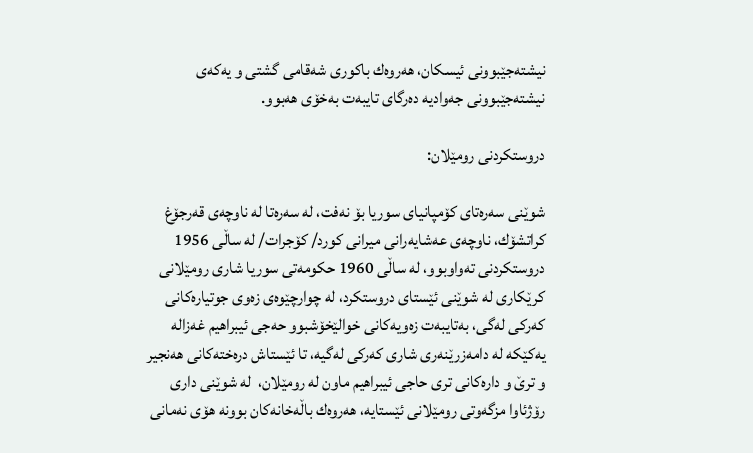نيشته‌جێبوونى ئيسكان، هه‌روه‌ك باكورى شه‌قامى گشتى و يه‌كه‌ى نيشته‌جێبوونى جه‌واديه‌ ده‌رگاى تايبه‌ت به‌خۆى هه‌بوو.

دروستكردنى رومێلان:

شوێنى سه‌ره‌تاى كۆمپانياى سوريا بۆ نه‌فت، له‌ سه‌ره‌تا له‌ ناوچه‌ى قه‌رجۆغ كراتشۆك، ناوچه‌ى عه‌شايه‌رانى ميرانى كورد/ كۆجرات/ له‌ ساڵى 1956 دروستكردنى ته‌واوبوو، له‌ ساڵى 1960 حكومه‌تى سوريا شارى رومێلانى كرێكارى له‌ شوێنى ئێستاى دروستكرد، له‌ چوارچێوه‌ى زه‌وى جوتياره‌كانى كه‌ركى له‌گى، به‌تايبه‌ت زه‌ويه‌كانى خوالێخۆشبوو حه‌جى ئيبراهيم غه‌زاله‌ يه‌كێكه‌ له‌ دامه‌زرێنه‌رى شارى كه‌ركى له‌گيه‌، تا ئێستاش دره‌خته‌كانى هه‌نجير و ترێ و داره‌كانى ترى حاجى ئيبراهيم ماون له‌ رومێلان،  له‌ شوێنى دارى رۆژئاوا مزگه‌وتى رومێلانى ئێستايه‌، هه‌روه‌ك باڵه‌خانه‌كان بوونه‌ هۆى نه‌مانى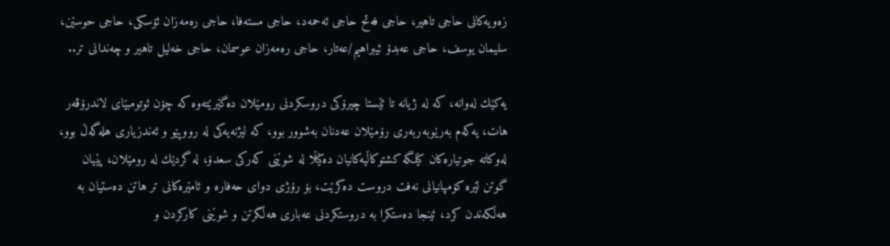زه‌ويه‌كانى حاجى تاهير، حاجى فه‌تح حاجى ئه‌حمه‌د، حاجى مسته‌فا، حاجى ره‌مه‌زان ئۆسكى، حاجى حوسێن، سليمان يوسف، حاجى عه‌بدۆ ئيبراهيم/عه‌تار، حاجى ره‌مه‌زان عوسمان، حاجى خه‌ليل تاهير و چه‌ندانى تر..

يه‌كێك له‌وانه‌، كه‌ له‌ ژيانه‌ تا ئێستا چيرۆكى دروسكردنى رومێلان ده‌گێرێته‌وه‌ كه‌ چۆن ئوتومبێاى لاندرۆڤه‌ر هات، يه‌كه‌م به‌رێوبه‌ربه‌رى رۆمێلان عه‌دنان به‌شوور بوو، كه‌ ليژنه‌يه‌كى له‌ رووپێو و ئه‌ندزيارى هله‌گه‌ڵ بوو، له‌وكاته‌ جوتياره‌كان كێلگه‌ كشتوكاڵيه‌كانيان ده‌كێڵا له‌ شوێنى كه‌ركى سعدۆ، له‌ گردێك له‌ رومێلان، پێيان گوتن لێره‌ كۆمپانيانى نه‌فت دروست ده‌كرێت، بۆ رۆژى دواى حه‌فاره‌ و ئامێره‌كانى تر هاتن ده‌ستيان به‌ هه‌ڵكه‌ندن كرد، ئينجا ده‌ستكرا به‌ دروستكردنى عه‌بارى هه‌ڵگرتن و شوێنى كاركردن و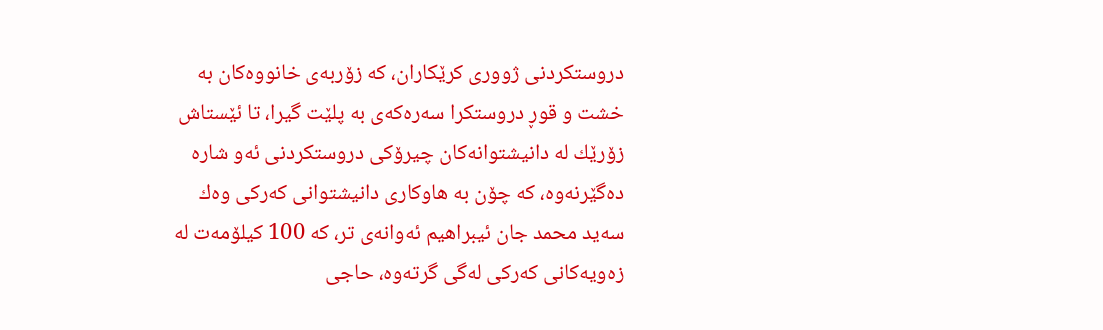دروستكردنى ژوورى كرێكاران، كه‌ زۆربه‌ى خانووه‌كان به‌ خشت و قوڕ دروستكرا سه‌ره‌كه‌ى به‌ پلێت گيرا، تا ئێستاش زۆرێك له‌ دانيشتوانه‌كان چيرۆكى دروستكردنى ئه‌و شاره‌ ده‌گێرنه‌وه‌، كه‌ چۆن به‌ هاوكارى دانيشتوانى كه‌ركى وه‌ك سه‌يد محمد جان ئيبراهيم ئه‌وانه‌ى تر، كه‌ 100 كيلۆمه‌ت له‌ زه‌ويه‌كانى كه‌ركى له‌گى گرته‌وه‌، حاجى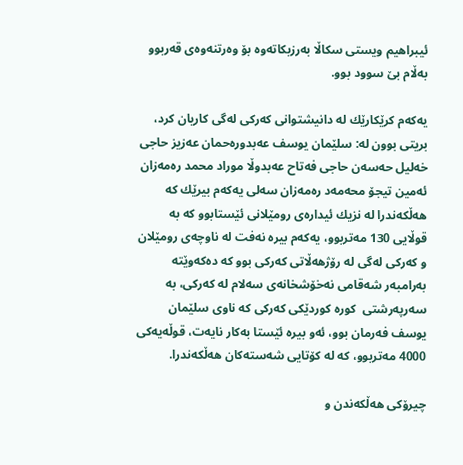ئيبراهيم ويستى سكاڵا به‌رزبكاته‌وه‌ بۆ وه‌رتنه‌وه‌ى قه‌ربوو به‌ڵام بێ سوود بوو.

يه‌كه‌م كرێكارێك له‌ دانيشتوانى كه‌ركى له‌گى كاريان كرد، بريتى بوون له‌: سلێمان يوسف عه‌بدوره‌حمان عه‌زيز حاجى خه‌ليل حه‌سه‌ن حاجى فه‌تاح عه‌بدوڵا موراد محمد ره‌مه‌زان ئه‌مين تيجۆ محه‌مه‌د ره‌مه‌زان سه‌لى يه‌كه‌م بيرێك كه‌ هه‌ڵكه‌ندرا له‌ نزيك ئيداره‌ى رومێلانى ئێستابوو كه‌ به‌ قوڵايى 130 مه‌تربوو، يه‌كه‌م بيره‌ نه‌فت له‌ ناوچه‌ى رومێلان و كه‌ركى له‌گى له‌ رۆژهه‌ڵاتى كه‌ركى بوو كه‌ ده‌كه‌وێته‌ به‌رامبه‌ر شه‌قامى نه‌خۆشخانه‌ى سه‌لام له‌ كه‌ركى، به‌ سه‌رپه‌رشتى  كوره‌ كوردێكى كه‌ركى كه‌ ناوى سلێمان يوسف فه‌رمان بوو، ئه‌و بيره‌ ئێستا به‌كار نايه‌ت، قوڵه‌يه‌كى 4000 مه‌تربوو، كه‌ له‌ كۆتايى شه‌سته‌كان هه‌ڵكه‌ندرا.

چيرۆكى هه‌ڵكه‌ندن و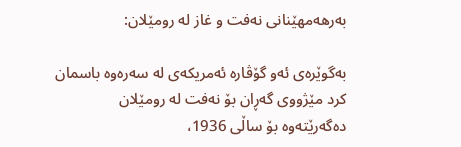به‌رهه‌مهێنانى نه‌فت و غاز له‌ رومێلان:

به‌گوێره‌ى ئه‌و گۆڤاره‌ ئه‌مريكه‌ى له‌ سه‌ره‌وه‌ باسمان كرد مێژووى گه‌ڕان بۆ نه‌فت له‌ رومێلان ده‌گه‌رێته‌وه‌ بۆ ساڵى 1936،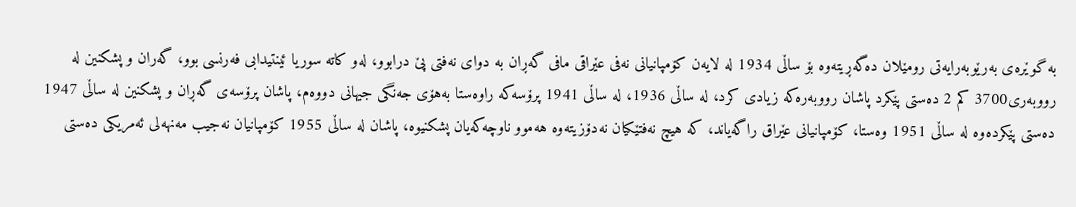به‌ گوێره‌ى به‌رێوبه‌رايه‌تى رومێلان ده‌گه‌ڕيته‌وه‌ بۆ ساڵى 1934 له‌ لايه‌ن كۆمپانيانى نه‌فى عێراقى مافى گه‌ڕان به‌ دواى نه‌فتى پێ درابوو، له‌و كاته‌ سوريا ئينتيدابى فه‌رنسى بوو، گه‌ران و پشكنين له‌ رووبه‌رى3700 كم 2 ده‌ستى پێكرد پاشان رووبه‌ره‌كه‌ زيادى كرد، له‌ ساڵى 1936، له‌ ساڵى 1941 پرۆسه‌كه‌ راوه‌ستا به‌هۆى جه‌نگى جيهانى دووه‌م، پاشان پرۆسه‌ى گه‌ڕان و پشكنين له‌ ساڵى 1947 ده‌ستى پێكرده‌وه‌ له‌ ساڵى 1951 وه‌ستا، كۆمپانيانى عێراق راگه‌ياند، كه‌ هيچ نه‌فتێكيان نه‌دۆزيته‌وه‌ هه‌موو ناوچه‌كه‌يان پشكنيوه‌، پاشان له‌ ساڵى 1955 كۆمپانيان نه‌جيب مه‌نهه‌لى ئه‌مريكى ده‌ستى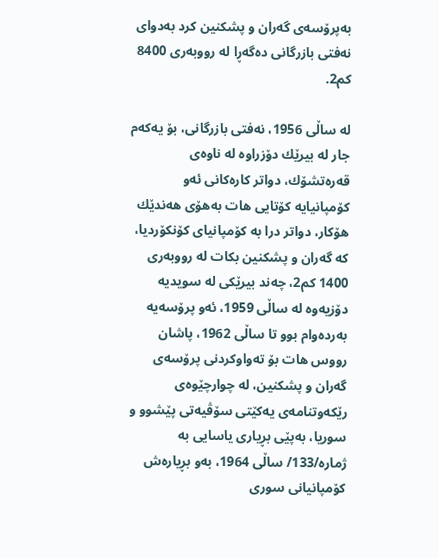به‌پرۆسه‌ى گه‌ران و پشكنين كرد به‌دواى نه‌فتى بازرگانى ده‌گه‌ڕا له‌ رووبه‌رى 8400 كم2.

له‌ ساڵى 1956، نه‌فتى بازرگانى، بۆ يه‌كه‌م جار له‌ بيرێك دۆزراوه‌ له‌ ناوه‌ى قه‌ره‌تشۆك، دواتر كاره‌كانى ئه‌و كۆمپانيايه‌ كۆتايى هات به‌هۆى هه‌ندێك هۆكار، دواتر درا به‌ كۆمپانيای كۆنكۆرديا، كه‌ گه‌ران و پشكنين بكات له‌ رووبه‌رى 1400 كم2، چه‌ند بيرێكى له‌ سويديه‌ دۆزيه‌وه‌ له‌ ساڵى 1959، ئه‌و پرۆسه‌يه‌ به‌رده‌وام بوو تا ساڵى 1962، پاشان رووس هات بۆ ته‌واوكردنى پرۆسه‌ى گه‌ران و پشكنين، له‌ چوارچێوه‌ى رێكه‌وتنامه‌ى يه‌كێتى سۆڤيه‌تى پێشوو و سوريا، به‌پێى بڕيارى ياسايى به‌ ژماره‌/133/ ساڵى 1964، به‌و بڕياره‌ش كۆمپانيانى سورى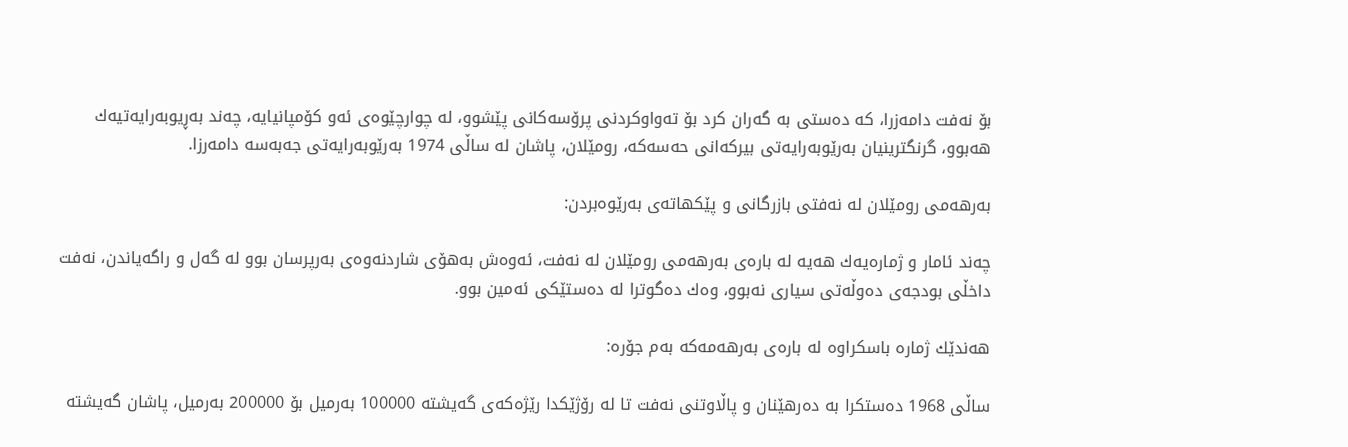بۆ نه‌فت دامه‌زرا، كه‌ ده‌ستى به‌ گه‌ران كرد بۆ ته‌واوكردنى پرۆسه‌كانى پێشوو، له‌ چوارچێوه‌ى ئه‌و كۆمپانيايه‌، چه‌ند به‌ڕيوبه‌رايه‌تيه‌ك هه‌بوو، گرنگترينيان به‌رێوبه‌رايه‌تى بيركه‌انى حه‌سه‌كه‌، رومێلان، پاشان له‌ ساڵى 1974 به‌رێوبه‌رايه‌تى جه‌به‌سه‌ دامه‌رزا.

به‌رهه‌مى رومێلان له‌ نه‌فتى بازرگانى و پێكهاته‌ى به‌رێوه‌بردن:

چه‌ند ئامار و ژماره‌يه‌ك هه‌يه‌ له‌ باره‌ى به‌رهه‌مى رومێلان له‌ نه‌فت، ئه‌وه‌ش به‌هۆى شاردنه‌وه‌ى به‌رپرسان بوو له‌ گه‌ل و راگه‌ياندن، نه‌فت داخڵى بودجه‌ى ده‌وڵه‌تى سيارى نه‌بوو، وه‌ك ده‌گوترا له‌ ده‌ستێكى ئه‌مين بوو.

هه‌ندێك ژماره‌ باسكراوه‌ له‌ باره‌ى به‌رهه‌مه‌كه‌ به‌م جۆره‌:

ساڵى 1968 ده‌ستكرا به‌ ده‌رهێنان و پاڵاوتنى نه‌فت تا له‌ رۆژێكدا رێژه‌كه‌ى گه‌يشته 100000 به‌رميل بۆ 200000 به‌رميل، پاشان گه‌يشته‌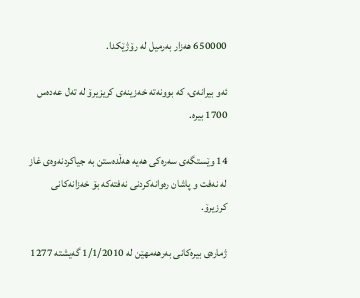650000 هه‌زار به‌رميل له‌ رۆژێكدا‌.

ئه‌و بيرانه‌ى، كه‌ بوونه‌ته‌ خه‌زينه‌ى كريزيرۆ له‌ ته‌ل عه‌ده‌س 1700 بيره‌.

14 وێستگه‌ى سه‌ره‌كى هه‌يه‌ هه‌ڵده‌ستن به‌ جياكردنه‌وه‌ى غاز له‌ نه‌فت و پاشان ره‌وانه‌كردنى نه‌فته‌كه‌ بۆ خه‌زانه‌كانى كرزيرۆ.

ژماره‌ى بيره‌كانى به‌رهه‌مهێن له‌ 1/1/2010 گه‌يشته‌ 1277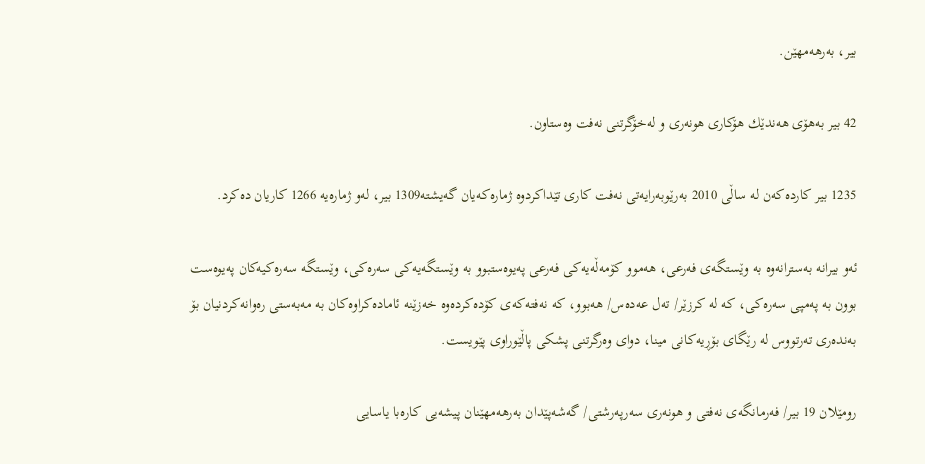بير، به‌رهه‌مهێن.

42 بير به‌هۆى هه‌ندێك هۆكارى هونه‌رى و له‌خۆگرتنى نه‌فت وه‌ستاون.

1235 بير كارده‌كه‌ن له‌ ساڵى 2010 به‌رێوبه‌رايه‌تى نه‌فت كارى تێداكردوه‌ ژماره‌كه‌يان گه‌يشته‌1309 بير، له‌و ژماره‌يه‌ 1266 كاريان ده‌كرد.

ئه‌و بيرانه‌ به‌سترانه‌وه‌ به‌ وێستگه‌ى فه‌رعى، هه‌موو كۆمه‌ڵه‌يه‌كى فه‌رعى په‌يوه‌ستبوو به‌ وێستگه‌يه‌كى سه‌ره‌كى، وێستگه‌ سه‌ره‌كيەکان په‌يوه‌ست بوون به‌ پەمپی سه‌ره‌كى، كه‌ له‌ كرزێر/ ته‌ل عه‌ده‌س/ هه‌بوو، كه‌ نه‌فته‌كه‌ى كۆده‌كرده‌وه‌ خه‌زێنه‌ ئاماده‌كراوه‌كان به‌ مه‌به‌ستى ره‌وانه‌كردنيان بۆ به‌نده‌رى ته‌رتووس له‌ رێگاى بۆڕيه‌كانى مينا، دواى وه‌رگرتنى پشكى پاڵێوراوى پێويست.

رومێلان 19 بير/ فه‌رمانگه‌ى نه‌فتى و هونه‌رى سه‌رپه‌رشتى/ گه‌شه‌پێدان به‌رهه‌مهێنان پيشه‌يى كاره‌با ياسايى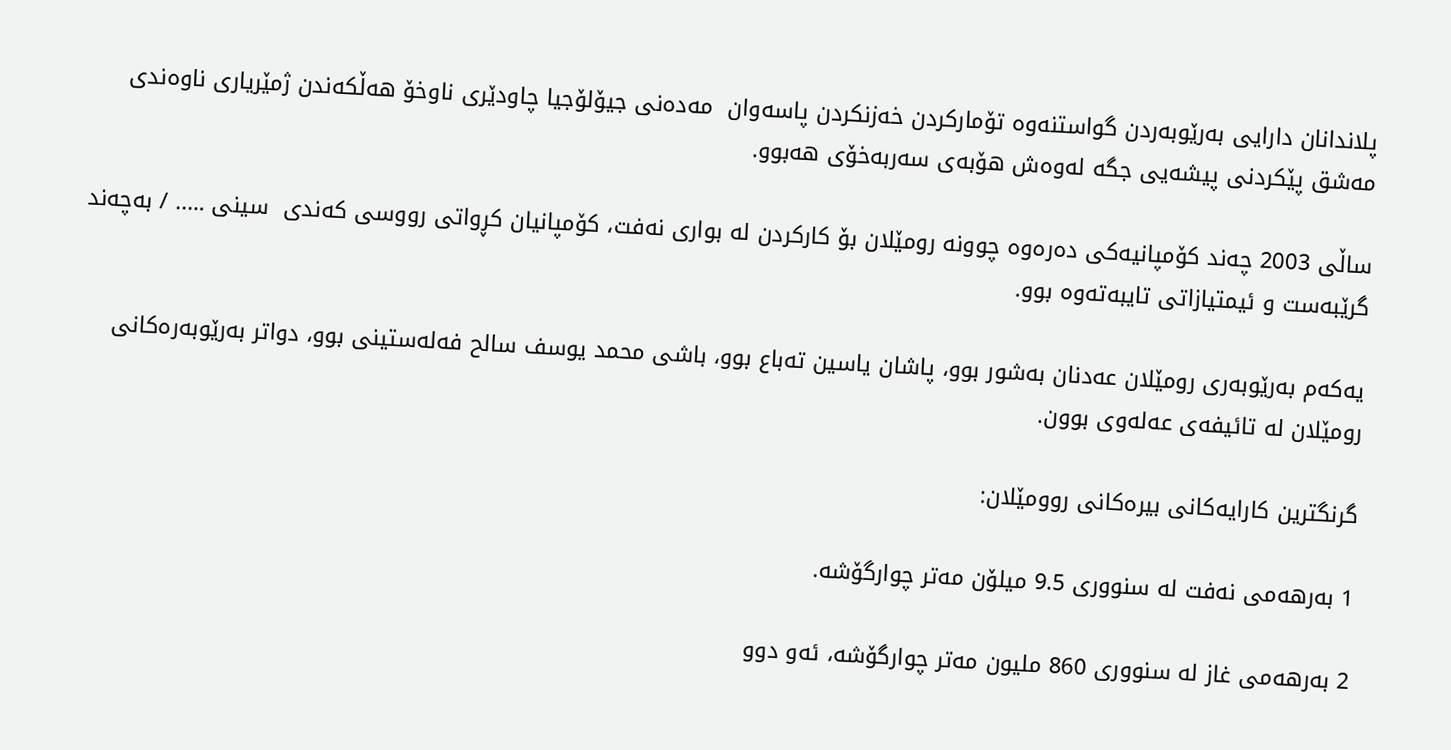پلاندانان دارايى به‌رێوبه‌ردن گواستنه‌وه‌ تۆماركردن خه‌زنكردن پاسه‌وان  مه‌ده‌نى جيۆلۆجيا چاودێرى ناوخۆ هه‌ڵكه‌ندن ژمێريارى ناوه‌ندى مه‌شق پێكردنى پيشه‌يى جگه‌ له‌وه‌ش هۆبه‌ى سه‌ربه‌خۆى هه‌بوو.

ساڵى 2003 چه‌ند كۆمپانيه‌كى ده‌ره‌وه‌ چوونه‌ رومێلان بۆ كاركردن له‌ بوارى نه‌فت، كۆمپانيان كڕواتى رووسى كه‌ندى  سينى ….. / به‌چه‌ند گرێبه‌ست و ئيمتيازاتى تايبه‌ته‌وه‌ بوو.

يه‌كه‌م به‌رێوبه‌رى رومێلان عه‌دنان به‌شور بوو، پاشان ياسين ته‌باع بوو، باشى محمد يوسف سالح فه‌له‌ستينى بوو، دواتر به‌رێوبه‌ره‌كانى رومێلان له‌ تائيفه‌ى عه‌له‌وى بوون.

گرنگترين كارايه‌كانى بيره‌كانى روومێلان:

1 به‌رهه‌مى نه‌فت له‌ سنوورى 9.5 ميلۆن مه‌تر چوارگۆشه‌.

2 به‌رهه‌مى غاز له‌ سنوورى 860 مليون مه‌تر چوارگۆشه‌، ئه‌و دوو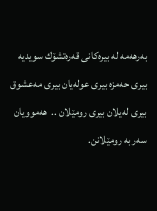به‌رهه‌مه‌ له‌ بيره‌كانى قه‌ره‌تشۆك سويديه‌ بيرى حه‌مزه‌ بيرى عوله‌يان بيرى مه‌عشوق بيرى له‌يلان بيرى رومێلان ..  هه‌موويان سه‌ر به‌ رومێلانن.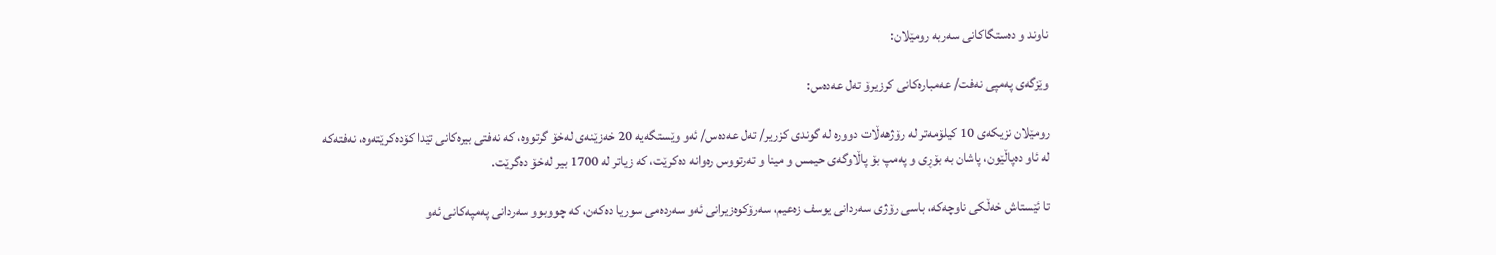ناوند و ده‌ستگاكانى سه‌ربه‌ رومێلان:

وێزگه‌ى پەمپی نه‌فت/ عه‌مباره‌كانى كرزيرۆ ته‌ل عه‌ده‌س:

رومێلان نزيكه‌ى 10 كيلۆمه‌تر له‌ رۆژهه‌ڵات دووره‌ له‌ گوندى كزرير/ ته‌ل عه‌ده‌س/ ئه‌و وێستگه‌يه‌ 20 خه‌زێنه‌ى له‌خۆ گرتووه‌، كه‌ نه‌فتى بيره‌كانى تێدا كۆده‌كرێته‌وه‌، نه‌فته‌كه‌ له‌ ئاو ده‌پاڵێون، پاشان به‌ بۆڕى و پەمپ بۆ پاڵاوگه‌ى حيمس و مينا و ته‌رتووس ره‌وانه‌ ده‌كرێت، كه‌ زياتر له‌ 1700 بير له‌خۆ ده‌گرێت.

تا ئێستاش خه‌ڵكى ناوچه‌كه‌، باسى رۆژى سه‌ردانى يوسف زه‌عيم، سه‌رۆكوه‌زيرانى ئه‌و سه‌رده‌مى سوريا ده‌كه‌ن، كه‌ چووبوو سه‌ردانى پەمپەکانی ئه‌و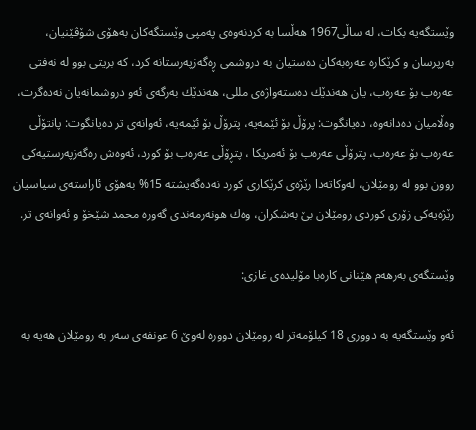وێستگه‌يه‌ بكات، له‌ ساڵى1967 هه‌ڵسا به‌ كردنه‌وه‌ى پەمپی وێستگه‌كان به‌هۆى شۆڤێنيان، به‌رپرسان و كرێكاره‌ عه‌ره‌به‌كان ده‌ستيان به‌ دروشمى ڕه‌گه‌زپه‌رستانه‌ كرد، كه‌ بریتى بوو له‌ نه‌فتى عه‌ره‌ب بۆ عه‌ره‌ب، يان هه‌ندێك ده‌سته‌واژه‌ى مللى، هه‌ندێك به‌رگه‌ى ئه‌و دروشمانه‌يان نه‌ده‌گرت، وه‌ڵاميان ده‌دانه‌وه‌، ده‌يانگوت: پرۆڵ بۆ ئێمه‌يه‌، پترۆڵ بۆ ئێمه‌يه‌، ئه‌وانه‌ى تر ده‌يانگوت: پانتۆڵى عه‌ره‌ب بۆ عه‌ره‌ب، پترۆڵى عه‌ره‌ب بۆ ئه‌مريكا ، پتڕۆڵى عه‌ره‌ب بۆ كورد، ئه‌وه‌ش ره‌گه‌زپه‌رستيه‌كى روون بوو له‌ رومێلان، له‌وكاته‌دا رێژه‌ى كرێكارى كورد نه‌ده‌گه‌يشته‌ 15% به‌هۆى ئاراسته‌ى سياسيان رێژه‌يه‌كى زۆرى كوردى رومێلان بێ به‌شكران، وه‌ك هونه‌رمه‌ندى گه‌وره‌ محمد شێخۆ و ئه‌وانه‌ى تر.

وێستگه‌ى به‌رهه‌م هێنانى كاره‌با مۆليده‌ى غازى:

ئه‌و وێستگه‌يه‌ به‌ دوورى 18 كيلۆمه‌تر له‌ رومێلان دووره‌ له‌وێ 6 عونفه‌ى سه‌ر به‌ رومێلان هه‌يه‌ به‌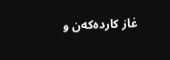غاز كارده‌كه‌ن و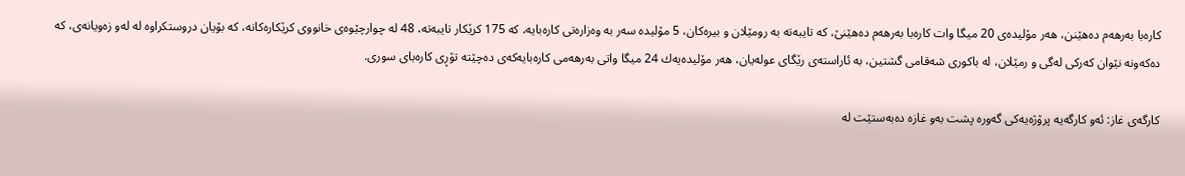كاره‌با به‌رهه‌م ده‌هێنن، هه‌ر مۆليده‌ى 20 ميگا وات كاره‌با به‌رهه‌م ده‌هێنێ، كه‌ تايبه‌ته‌ به‌ رومێلان و بيره‌كان، 5 مۆليده‌ سه‌ر به‌ وه‌زاره‌تى كاره‌بايه‌، كه‌ 175 كرێكار تايبه‌ته‌، 48 له‌ چوارچێوه‌ى خانووى كرێكاره‌كانه‌، كه‌ بۆيان دروستكراوه‌ له‌ له‌و زه‌ويانه‌ى، كه‌ ده‌كه‌ونه‌ نێوان كه‌ركى له‌گى و رمێلان، له‌ باكورى شه‌قامى گشتين، به‌ ئاراسته‌ى رێگاى عوله‌يان، هه‌ر مۆليده‌يه‌ك 24 ميگا واتى به‌رهه‌مى كاره‌بايه‌كه‌ى ده‌چێته‌ تۆڕى كاره‌باى سورى.

كارگه‌ى غاز: ئه‌و كارگه‌يه‌ پرۆژه‌يه‌كى گه‌وره‌ پشت به‌و غازه‌ ده‌به‌ستێت له‌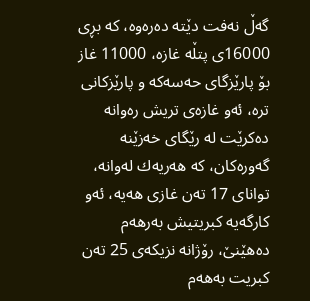گه‌ڵ نه‌فت دێته‌ ده‌ره‌وه‌، كه‌ بڕى 16000ى پتڵه‌ غازه‌، 11000 غاز بۆ پارێزگاى حه‌سه‌كه‌ و پارێزكانى تره‌، ئه‌و غازه‌ى تريش ره‌وانه‌ ده‌كرێت له‌ رێگاى خه‌زێنه‌ گه‌وره‌كان، كه‌ هه‌ريه‌ك له‌وانه‌، تواناى 17 ته‌ن غازى هه‌يه‌، ئه‌و كارگه‌يه‌ كبريتيش به‌رهه‌م ده‌هێنێ، رۆژانه‌ نزيكه‌ى 25 ته‌ن كبريت به‌هه‌م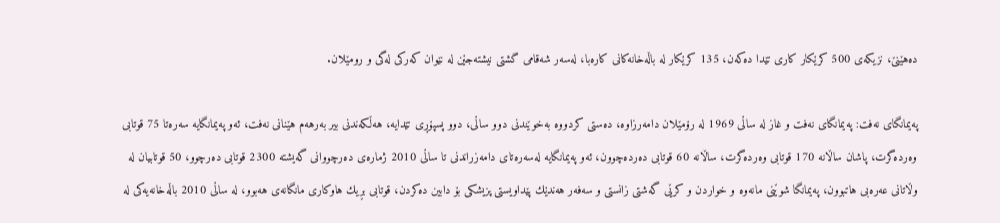ده‌هێنێ، نزيكه‌ى 500 كرێكار كارى تێدا ده‌كه‌ن، 135 كرێكار له‌ باڵه‌خانه‌كانى كاره‌با، له‌سه‌ر شه‌قامى گشتى نيشته‌جێن له‌ نێوان كه‌ركى له‌گى و رومێلان.

په‌يمانگاى نه‌فت: په‌يمانگاى نه‌فت و غاز له‌ ساڵى 1969 له‌ رۆمێلان دامه‌رزاوه‌، ده‌ستى كردووه‌ به‌خوێندنى دوو ساڵى، دوو پسپۆڕى تێدايه‌، هه‌ڵكه‌ندنى بير به‌رهه‌م هێنانى نه‌فت، ئه‌و په‌يمانگايه‌ سه‌ره‌تا 75 قوتابى وه‌رده‌گرت، پاشان ساڵانه‌ 170 قوتابى وه‌رده‌گرت، ساڵانه‌ 60 قوتابى ده‌رده‌چوون، ئه‌و په‌يمانگايه‌ له‌سه‌ره‌تاى دامه‌زراندنى تا ساڵى 2010 ژماره‌ى ده‌رچووانى گه‌يشته‌ 2300 قوتابى ده‌رچوو، 50 قوتابيان له‌ وڵاتانى عه‌ره‌بى هاتبوون، په‌يمانگا شوێنى مانه‌وه‌ و خواردن و كرێى گه‌شتى زانستى و سه‌فه‌ر هه‌ندێك پێداويستى پزيشكى بۆ دابین ده‌كردن، قوتابى بڕيك هاوكارى مانگانه‌ى هه‌بوو، له‌ ساڵى 2010 باڵه‌خانه‌يه‌كى له‌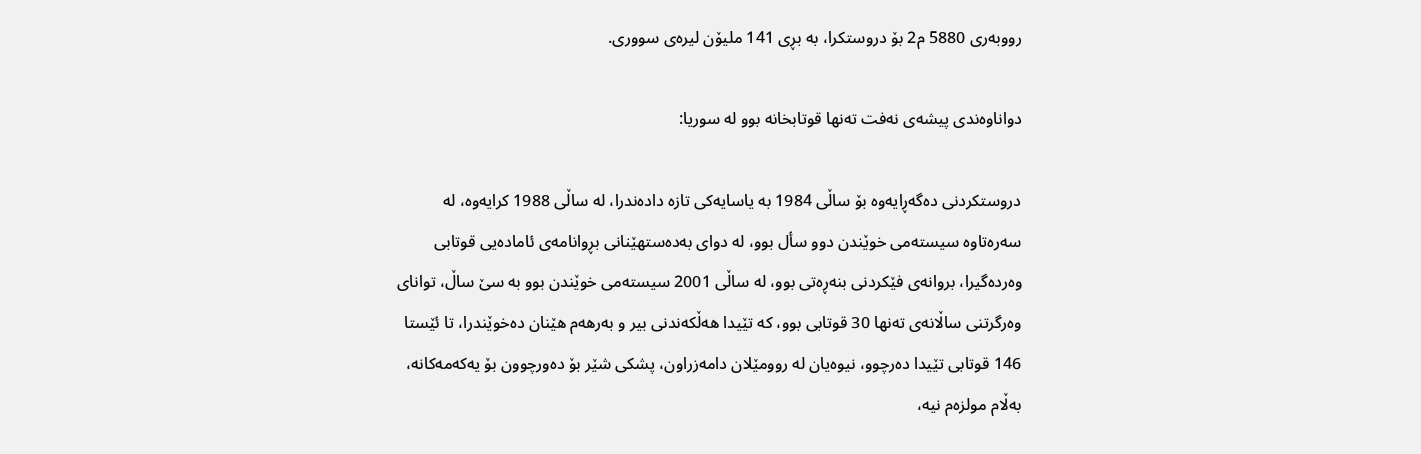رووبه‌رى 5880 م2 بۆ دروستكرا، به‌ بڕى 141 مليۆن ليره‌ى سوورى.

دواناوه‌ندى پيشه‌ى نه‌فت ته‌نها قوتابخانه‌ بوو له‌ سوريا:

دروستكردنى ده‌گه‌ڕايه‌وه‌ بۆ ساڵى 1984 به‌ یاسایەکی تازه‌ داده‌ندرا، له‌ ساڵى 1988 كرايه‌وه‌، له‌ سه‌ره‌تاوه‌ سيسته‌مى خوێندن دوو سأل بوو، له‌ دواى به‌ده‌ستهێنانى بڕوانامه‌ى ئاماده‌يى قوتابى وه‌رده‌گيرا، بروانه‌ى فێكردنى بنه‌ڕه‌تى بوو، له‌ ساڵى 2001 سيسته‌مى خوێندن بوو به‌ سێ ساڵ، تواناى وه‌رگرتنى ساڵانه‌ى ته‌نها 30 قوتابى بوو، كه‌ تێيدا هه‌ڵكه‌ندنى بير و به‌رهه‌م هێنان ده‌خوێندرا، تا ئێستا 146 قوتابى تێيدا ده‌رچوو، نيوه‌يان له‌ روومێلان دامه‌زراون، پشكى شێر بۆ ده‌ورچوون بۆ يه‌كه‌مه‌كانه‌، به‌ڵام مولزه‌م نيه‌،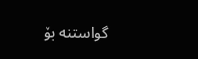گواستنه‌ بۆ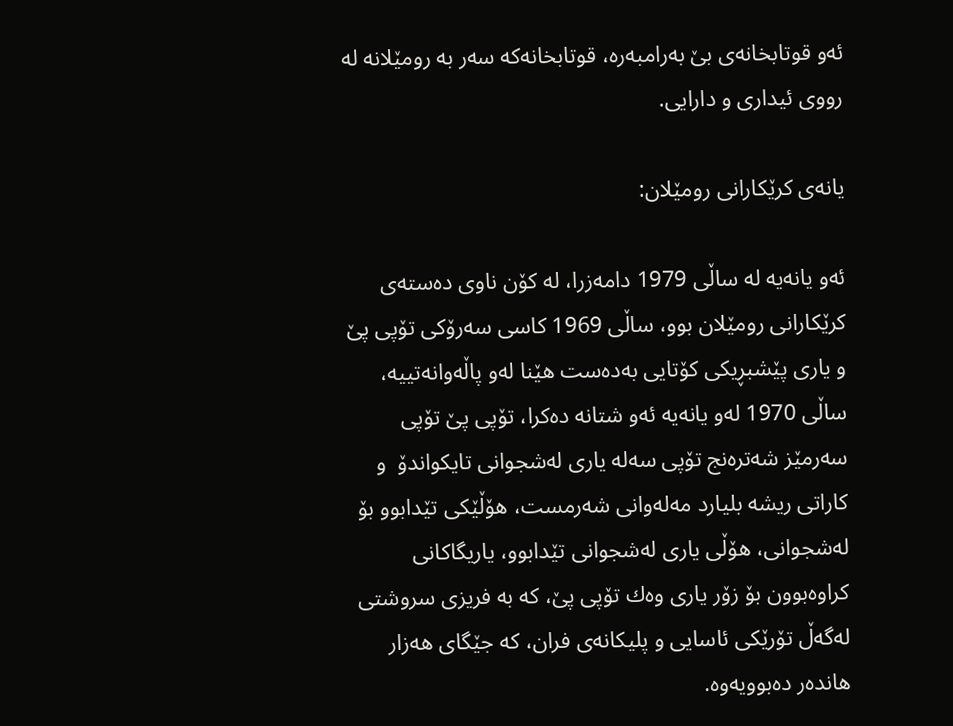ئه‌و قوتابخانه‌ى بێ به‌رامبه‌ره‌، قوتابخانه‌كه‌ سه‌ر به‌ رومێلانه‌ له‌ رووى ئيدارى و دارايى.

يانه‌ى كرێكارانى رومێلان:

ئه‌و يانه‌يه‌ له‌ ساڵى 1979 دامه‌زرا، له‌ كۆن ناوى ده‌سته‌ى كرێكارانى رومێلان بوو، ساڵى 1969 كاسى سه‌رۆكى تۆپى پێ و يارى پێشبڕيكى كۆتايى به‌ده‌ست هێنا له‌و پاڵه‌وانه‌تيیه‌، ساڵى 1970 له‌و يانه‌يه‌ ئه‌و شتانه‌ ده‌كرا، تۆپى پێ تۆپى سه‌رمێز شه‌تره‌نج تۆپى سه‌له‌ يارى له‌شجوانى تايكواندۆ  و كاراتى ريشه‌ بليارد مه‌له‌وانى شه‌رمست، هۆڵێكى تێدابوو بۆ له‌شجوانی، هۆڵى يارى له‌شجوانى تێدابوو، ياريگاكانى كراوه‌بوون بۆ زۆر يارى وه‌ك تۆپى پێ، كه‌ به‌ فريزى سروشتى له‌گه‌ڵ تۆرێكى ئاسايى و پليكانه‌ى فران، كه‌ جێگاى هه‌زار هانده‌ر ده‌بوويه‌وه‌.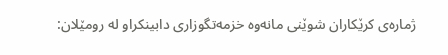ژماره‌ى كرێكاران شوێنى مانه‌وه‌ خزمه‌تگوزارى دابينكراو له‌ رومێلان: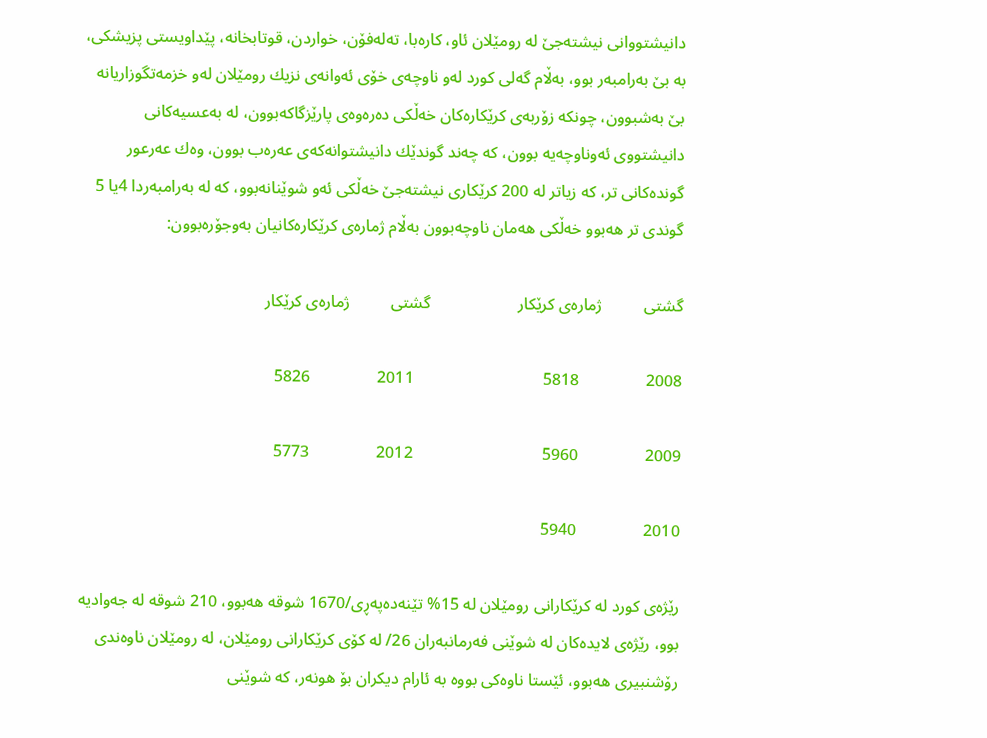دانيشتووانى نيشته‌جێ له‌ رومێلان ئاو، كاره‌با، ته‌له‌فۆن، خواردن، قوتابخانه‌، پێداويستى پزيشكى، به‌ بێ به‌رامبه‌ر بوو، به‌ڵام گه‌لى كورد له‌و ناوچه‌ى خۆى ئه‌وانه‌ى نزيك رومێلان له‌و خزمه‌تگوزاريانه‌ بێ به‌شبوون، چونكه‌ زۆربه‌ى كرێكاره‌كان خه‌ڵكى ده‌ره‌وه‌ى پارێزگاكه‌بوون، له‌ به‌عسيه‌كانى دانيشتووى ئه‌وناوچه‌يه‌ بوون، كه‌ چه‌ند گوندێك دانيشتوانه‌كه‌ى عه‌ره‌ب بوون، وه‌ك عه‌رعور گونده‌كانى تر، كه‌ زياتر له‌ 200 كرێكارى نيشته‌جێ خه‌ڵكى ئه‌و شوێنانه‌بوو، كه‌ له‌ به‌رامبه‌ردا 4يا 5 گوندى تر هه‌بوو خه‌ڵكى هه‌مان ناوچه‌بوون به‌ڵام ژماره‌ى كرێكاره‌كانيان به‌وجۆره‌بوون:

گشتى          ژماره‌ى كرێكار                     گشتى          ژماره‌ى كرێكار

2008                5818                               2011                5826

2009                5960                               2012                5773

2010                5940

رێژه‌ى كورد له‌ كرێكارانى رومێلان له‌ 15% تێنه‌ده‌په‌ڕى/1670 شوقه‌ هه‌بوو، 210 شوقه‌ له‌ جه‌واديه‌ بوو، رێژه‌ى لايده‌كان له‌ شوێنى فه‌رمانبه‌ران 26/ له‌ كۆى كرێكارانى رومێلان، له‌ رومێلان ناوه‌ندى رۆشنبيرى هه‌بوو، ئێستا ناوه‌كى بووه‌ به‌ ئارام ديكران بۆ هونه‌ر، كه‌ شوێنى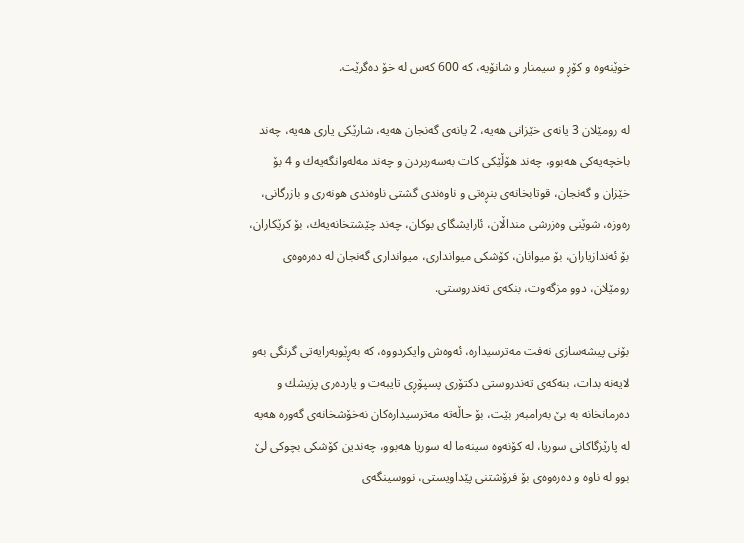خوێنه‌وه‌ و كۆڕ و سيمنار و شانۆيه‌، كه‌ 600 كه‌س له‌ خۆ ده‌گرێت.

له‌ رومێلان 3 يانه‌ى خێزانى هه‌يه‌، 2 يانه‌ى گه‌نجان هه‌يه‌، شارێكى يارى هه‌يه‌، چه‌ند باخچه‌يه‌كى هه‌بوو، چه‌ند هۆڵێكى كات به‌سه‌ربردن و چه‌ند مه‌له‌وانگه‌يه‌ك و 4 بۆ خێزان و گه‌نجان، قوتابخانه‌ى بنڕه‌تى و ناوه‌ندى گشتى ناوه‌ندى هونه‌رى و بازرگانى، ره‌وزه‌، شوێنى وه‌زرشى منداڵان، ئارايشگاى بوكان، چه‌ند چێشتخانه‌يه‌ك، بۆ كرێكاران، بۆ ئه‌ندازياران، بۆ ميوانان، كۆشكى ميواندارى، ميواندارى گه‌نجان له‌ ده‌ره‌وه‌ى رومێلان، دوو مزگه‌وت، بنكەى ته‌ندروستى.

بۆنى پيشه‌سازى نه‌فت مه‌ترسيداره‌، ئه‌وه‌ش وايكردووه‌، كه‌ به‌ڕێوبه‌رايه‌تى گرنگى به‌و لايه‌نه‌ بدات، بنه‌كه‌ى ته‌ندروستى دكتۆرى پسپۆڕى تايبه‌ت و يارده‌رى پزيشك و ده‌رمانخانه‌ به‌ بێ به‌رامبه‌ر بێت، بۆ حاڵه‌ته‌ مه‌ترسيداره‌كان نه‌خۆشخانه‌ى گه‌وره‌ هه‌يه‌ له‌ پارێزگاكانى سوريا، له‌ كۆنه‌وه‌ سينه‌ما له‌ سوريا هه‌بوو، چه‌ندين كۆشكى بچوكى لێ بوو له‌ ناوه‌ و ده‌ره‌وه‌ى بۆ فرۆشتنى پێداويستى، نووسينگه‌ى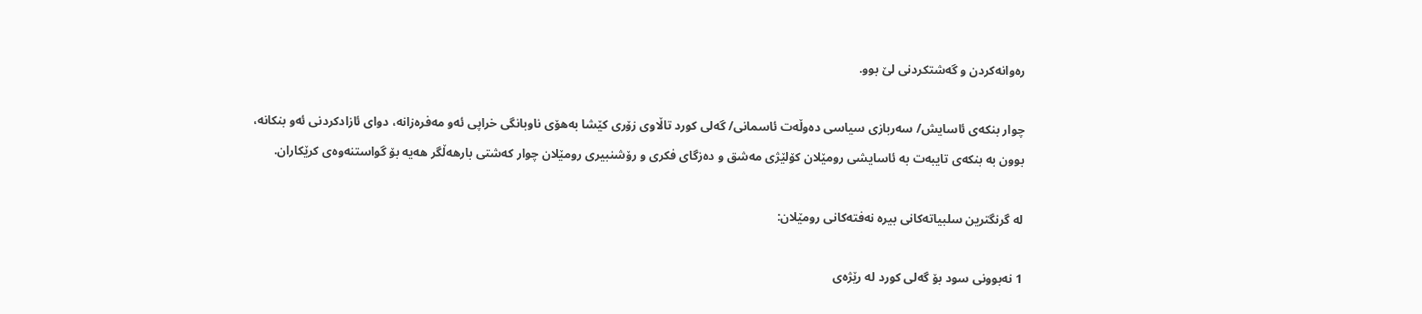ره‌وانه‌كردن و گه‌شتكردنى لێ بوو.

چوار بنکەى ئاسايش/ سه‌ربازى سياسى ده‌وڵه‌ت ئاسمانى/ گه‌لى كورد تاڵاوى زۆرى كێشا به‌هۆى ناوبانگى خراپى ئه‌و مه‌فره‌زانه‌، دواى ئازادكردنى ئه‌و بنكانه‌، بوون به‌ بنكه‌ى تايبه‌ت به‌ ئاسايشى رومێلان كۆلێژى مه‌شق و ده‌زگاى فكرى و رۆشنبيرى رومێلان چوار كه‌شتى بارهه‌ڵگر هه‌يه‌ بۆ گواستنه‌وه‌ى كرێكاران.

له‌ گرنگترين سلبياته‌كانى بيره‌ نه‌فته‌كانى رومێلان:

1 نه‌بوونى سود بۆ گه‌لى كورد له‌ رێژه‌ى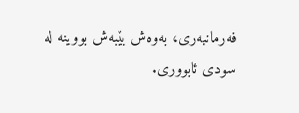فه‌رمانبه‌رى، به‌وه‌ش بێبه‌ش بووينه‌ له‌ سودى ئابوورى.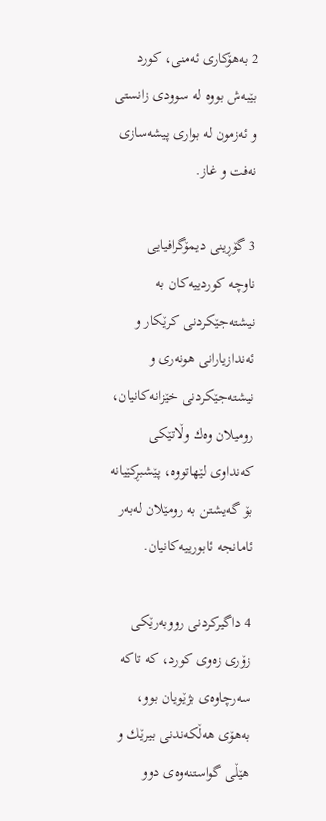2 به‌هۆكارى ئه‌منى، كورد بێبه‌ش بووه‌ له‌ سوودى زانستى و ئه‌زمون له‌ بوارى پيشه‌سازى نه‌فت و غاز.

3 گۆڕينى ديمۆگرافيایى ناوچه ‌كورديیه‌كان به‌ نيشته‌جێكردنى كرێكار و ئه‌ندازيارانى هونه‌رى و نيشته‌جێكردنى خێزانه‌كانيان، روميلان وه‌ك وڵاتێكى كه‌نداوى لێهاتووه‌، پێشبڕكێيانه‌ بۆ گه‌يشتن به‌ رومێلان له‌به‌ر ئامانجه‌ ئابوریيه‌كانيان.

4 داگيركردنى رووبه‌رێكى زۆرى زه‌وى كورد، كه‌ تاكه‌ سه‌رچاوه‌ى بژێويان بوو، به‌هۆى هه‌ڵكه‌ندنى بيرێك و هێڵى گواستنه‌وه‌ى دوو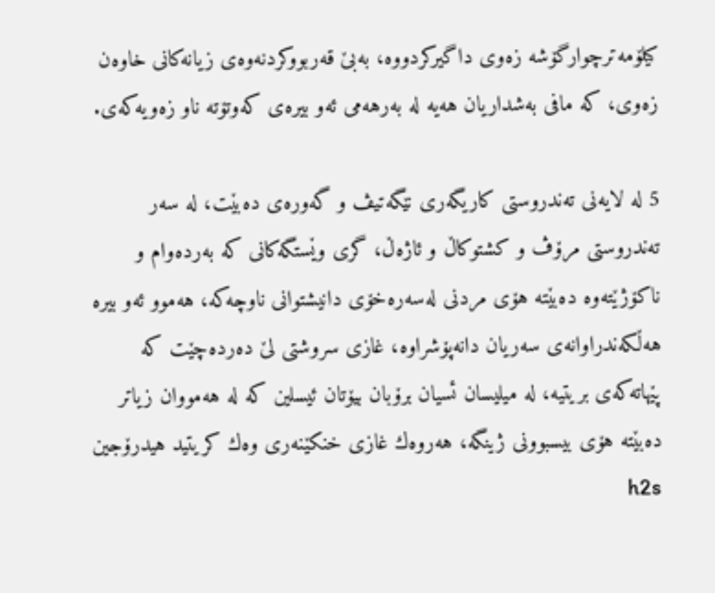كيلۆمه‌ترچوارگۆشه‌ زه‌وى داگيركردووه‌، به‌بێ قه‌ربووكردنه‌وه‌ى زيانه‌كانى خاوه‌ن زه‌وى، كه‌ مافى به‌شداريان هه‌يه‌ له‌ به‌رهه‌مى ئه‌و بيره‌ى كه‌وتۆته‌ ناو زه‌ويه‌كه‌ى.

5 له‌ لايه‌نى ته‌ندروستى كاريگه‌رى نێگه‌تيڤ و گه‌وره‌ى ده‌بێت، له‌ سه‌ر ته‌ندروستى مرۆڤ و كشتوكاڵ و ئاژه‌ڵ، گرى وێستگه‌كانى كه‌ به‌رده‌وام و ناكۆژێته‌وه‌ ده‌بێته‌ هۆى مردنى له‌سه‌ره‌خۆى دانيشتوانى ناوچه‌كه‌، هه‌موو ئه‌و بيره‌ هه‌ڵكه‌ندراوانه‌ى سه‌ريان دانه‌پۆشراوه‌، غازى سروشتى لێ ده‌رده‌چێت كه‌ پێهاته‌كه‌ى بريتيه‌، له‌ ميليسان ئسيان برۆبان بيۆتان ئيسلين كه‌ له‌ هه‌مووان زياتر ده‌بێته‌ هۆى بيسبوونى ژينگه‌، هه‌روه‌ك غازى خنكێنه‌رى وه‌ك كريتيد هيدرۆجين h2s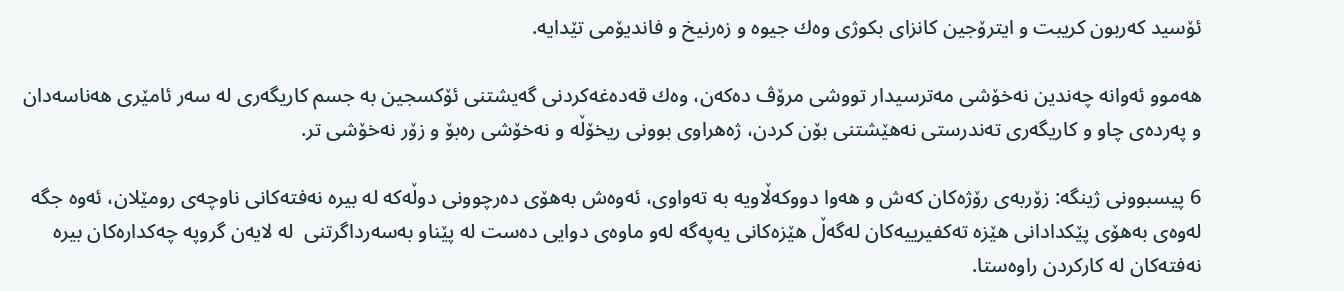ئۆسيد كه‌ربون كريبت و ايترۆجين كانزاى بكوژى وه‌ك جيوه‌ و زه‌رنيخ و فانديۆمى تێدايه‌.

هه‌موو ئه‌وانه‌ چه‌ندين نه‌خۆشى مه‌ترسيدار تووشى مرۆڤ ده‌كه‌ن، وه‌ك قه‌ده‌غه‌كردنى گه‌يشتنى ئۆكسجين به‌ جسم كاريگه‌رى له‌ سه‌ر ئامێرى هه‌ناسه‌دان و په‌رده‌ى چاو و كاريگه‌رى ته‌ندرستى نه‌هێشتنى بۆن كردن، ژه‌هراوى بوونى ريخۆڵه‌ و نه‌خۆشى ره‌بۆ و زۆر نه‌خۆشى تر.

6 پيسبوونى ژينگه‌: زۆربه‌ى رۆژه‌كان كه‌ش و هه‌وا دووكه‌ڵاويه‌‌ به‌ ته‌واوى، ئه‌وه‌ش به‌هۆى ده‌رچوونى دوڵه‌كه‌ له‌ بيره‌ نه‌فته‌كانى ناوچه‌ى رومێلان، ئه‌وه‌ جگه‌ له‌وه‌ى به‌هۆى پێکدادانى هێزه‌ ته‌كفيريیه‌كان له‌گه‌ڵ هێزه‌كانى يه‌په‌گه‌ له‌و ماوه‌ى دوايى ده‌ست له‌ پێناو به‌سه‌رداگرتنى  له‌ لايه‌ن گروپه‌ چه‌كداره‌كان بيره‌ نه‌فته‌كان له‌ كاركردن راوه‌ستا.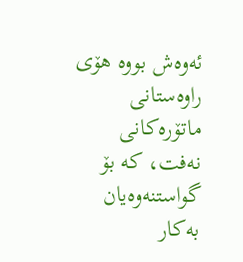ئه‌وه‌ش بووه‌ هۆى راوه‌ستانى ماتۆره‌كانى نه‌فت، كه‌ بۆ گواستنه‌وه‌يان به‌كار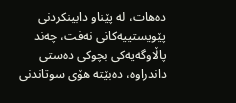ده‌هات، له‌ پێناو دابينكردنى پێويستيیه‌كانى نه‌فت، چه‌ند پاڵاوگه‌يه‌كى بچوكى ده‌ستى داندراوه‌، ده‌بێته‌ هۆى سوتاندنى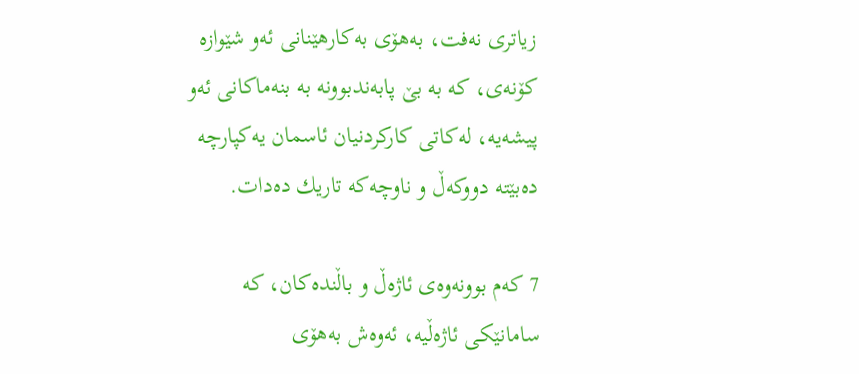زياترى نه‌فت، به‌هۆى به‌كارهێنانى ئه‌و شێوازه‌ كۆنه‌ى، كه‌ به‌ بێ پابه‌ندبوونه‌ به‌ بنه‌ماكانى ئه‌و پيشه‌يه‌، له‌كاتى كاركردنيان ئاسمان يه‌كپارچه‌ ده‌بێته‌ دووكه‌ڵ و ناوچه‌كه‌ تاريك ده‌دات.

7 كه‌م بوونه‌وه‌ى ئاژه‌ڵ و باڵنده‌كان، كه‌ سامانێكى ئاژه‌ڵيه‌، ئه‌وه‌ش به‌هۆى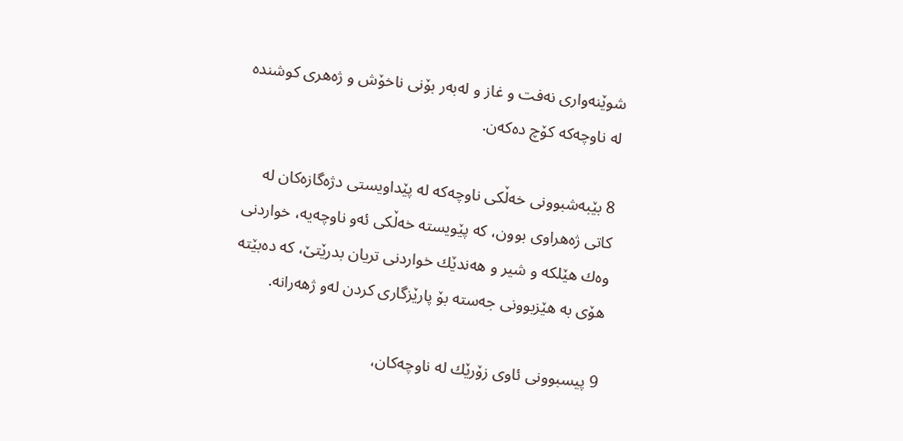شوێنه‌وارى نه‌فت و غاز و له‌به‌ر بۆنى ناخۆش و ژه‌هرى كوشنده‌ له‌ ناوچه‌كه‌ كۆچ ده‌كه‌ن.

8 بێبه‌شبوونى خه‌ڵكى ناوچه‌كه‌ له‌ پێداويستى دژه‌گازه‌كان له‌ كاتى ژه‌هراوى بوون، كه‌ پێويسته‌ خه‌ڵكى ئه‌و ناوچه‌يه‌، خواردنى وه‌ك هێلكه‌ و شير و هه‌ندێك خواردنى تريان بدرێتێ، كه‌ ده‌بێته‌ هۆى به‌ هێزبوونى جه‌سته‌ بۆ پارێزگارى كردن له‌و ژهه‌رانه‌.

9 پيسبوونى ئاوى زۆرێك له‌ ناوچه‌كان،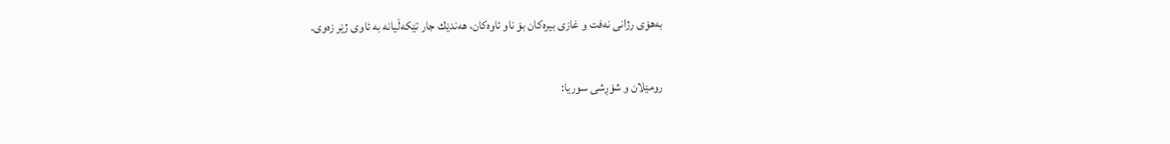به‌هۆى رژانى نه‌فت و غازى بيره‌كان بۆ ناو ئاوه‌كان، هه‌ندێك جار تێكه‌ڵيانه‌ به‌ ئاوى ژێر زه‌وى.

رومێلان و شۆڕشى سوريا: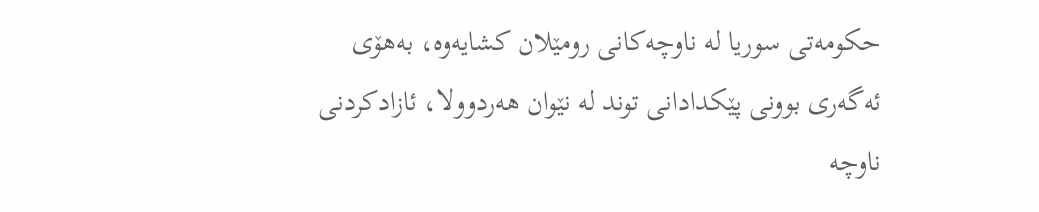حكومه‌تى سوريا له‌ ناوچه‌كانى رومێلان كشايه‌وه‌، به‌هۆى ئه‌گه‌رى بوونى پێكدادانى توند له‌ نێوان هه‌ردوولا، ئازادكردنى ناوچه‌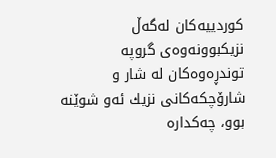كوردیيه‌كان له‌گه‌ڵ نزيكبوونه‌وه‌ى گروپه‌ توندڕه‌وه‌كان له‌ شار و شارۆچكه‌كانى نزيك ئه‌و شوێنه‌ بوو، چه‌كداره‌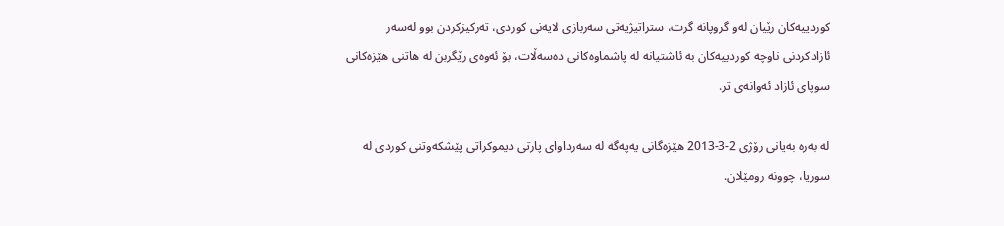كورديیه‌كان رێيان له‌و گروپانه‌ گرت، ستراتيژيه‌تى سه‌ربازى لايه‌نى كوردى، ته‌ركيزكردن بوو له‌سه‌ر ئازادكردنى ناوچه‌ كورديیه‌كان به‌ ئاشتيانه‌ له‌ پاشماوه‌كانى ده‌سه‌ڵات، بۆ ئه‌وه‌ى رێگربن له‌ هاتنى هێزه‌كانى سوپاى ئازاد ئه‌وانه‌ى تر.

له‌ به‌ره‌ به‌يانى رۆژى 2-3-2013 هێزه‌گانى يه‌په‌گه‌ له‌ سه‌رداواى پارتى ديموكراتى پێشكه‌وتنى كوردى له‌ سوريا، چوونه‌ رومێلان.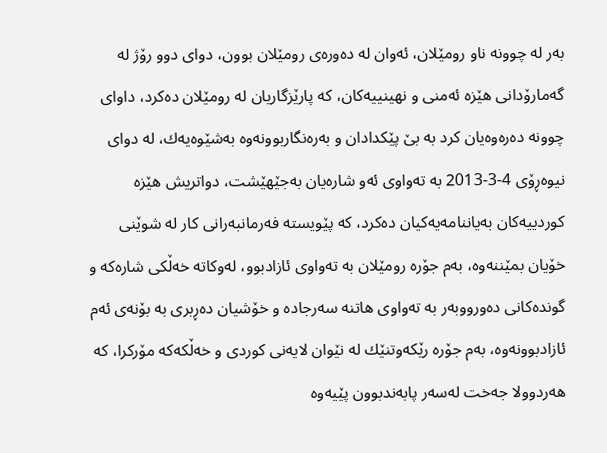به‌ر له‌ چوونه‌ ناو رومێلان، ئه‌وان له‌ ده‌وره‌ى رومێلان بوون، دواى دوو رۆژ له‌ گه‌مارۆدانى هێزه‌ ئه‌منى و نهينیيه‌كان، كه‌ پارێزگاريان له‌ رومێلان ده‌كرد، داواى چوونه‌ ده‌ره‌وه‌يان كرد به‌ بێ پێكدادان و به‌ره‌نگاربوونه‌وه‌ به‌شێوه‌يه‌ك، له‌ دواى نيوه‌ڕۆى 4-3-2013 به‌ ته‌واوى ئه‌و شاره‌يان به‌جێهێشت، دواتريش هێزه‌ كوردیيه‌كان به‌ياننامه‌يه‌كيان ده‌كرد، كه‌ پێويسته‌ فه‌رمانبه‌رانى كار له‌ شوێنى خۆيان بمێننه‌وه‌، به‌م جۆره‌ رومێلان به‌ ته‌واوى ئازادبوو، له‌وكاته‌ خه‌ڵكى شاره‌كه‌ و گونده‌كانى ده‌ورووبه‌ر به‌ ته‌واوى هاتنه‌ سه‌رجاده‌ و خۆشيان ده‌ڕبرى به‌ بۆنه‌ى ئه‌م ئازادبوونه‌وه‌، به‌م جۆره‌ رێكه‌وتنێك له‌ نێوان لايه‌نى كوردى و خه‌ڵكه‌كه‌ مۆركرا، كه‌ هه‌ردوولا جه‌خت له‌سه‌ر پابه‌ندبوون پێيه‌وه‌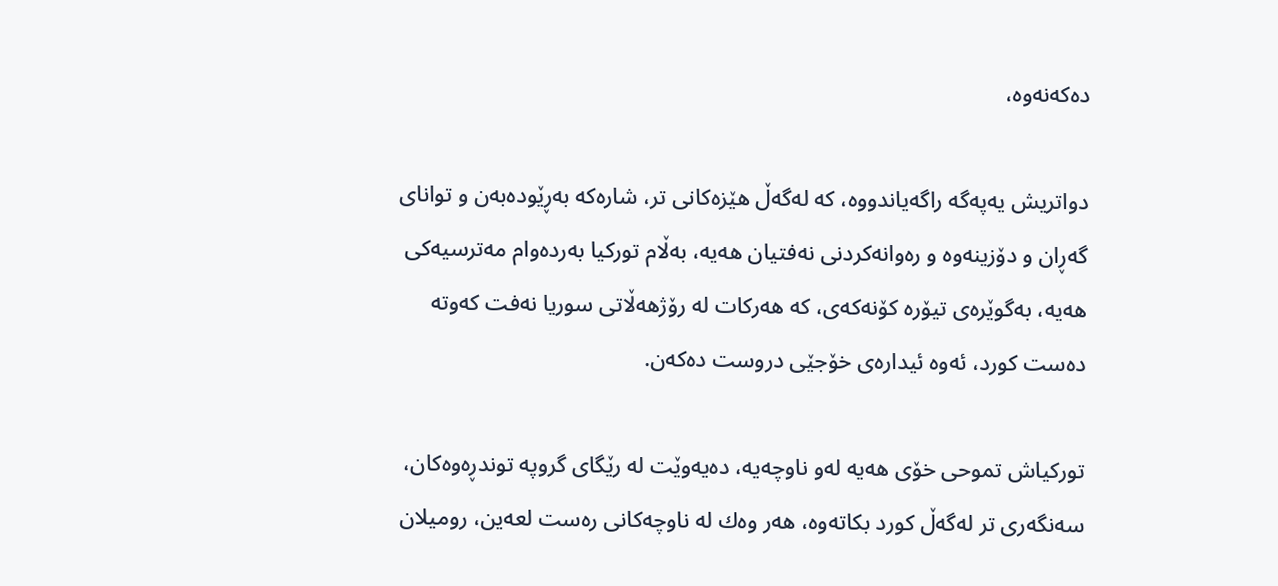ده‌كه‌نه‌وه‌،

دواتريش يه‌په‌گه‌ راگه‌ياندووه‌، كه‌ له‌گه‌ڵ هێزه‌كانى تر، شاره‌كه‌ به‌ڕێوده‌به‌ن و تواناى گه‌ڕان و دۆزينه‌وه‌ و ره‌وانه‌كردنى نه‌فتيان هه‌يه‌، به‌ڵام توركيا به‌رده‌وام مه‌ترسيه‌كى هه‌يه‌، به‌گوێره‌ى تيۆره‌ كۆنه‌كه‌ى، كه‌ هه‌ركات له‌ رۆژهه‌ڵاتى سوريا نه‌فت كه‌وته‌ ده‌ست كورد، ئه‌وه‌ ئيداره‌ى خۆجێى دروست ده‌كه‌ن.

توركياش تموحى خۆى هه‌يه‌ له‌و ناوچه‌يه‌، ده‌يه‌وێت له‌ رێگاى گروپه‌ توندڕه‌وه‌كان، سه‌نگه‌رى تر له‌گه‌ڵ كورد بكاته‌وه‌، هه‌ر وه‌ك له‌ ناوچه‌كانى ره‌ست لعه‌ين، روميلان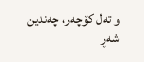و ته‌ل كۆچه‌ر، چه‌ندين شه‌ڕ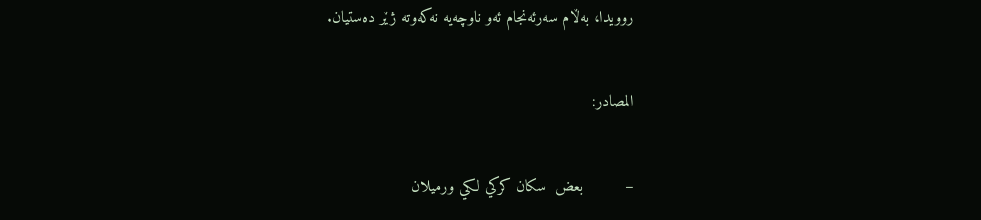روويدا، به‌ڵام سه‌رئه‌نجام ئه‌و ناوچه‌يه‌ نه‌كه‌وته‌ ژێر ده‌ستيان.

المصادر:

–         بعض  سكان كركي لكي ورميلان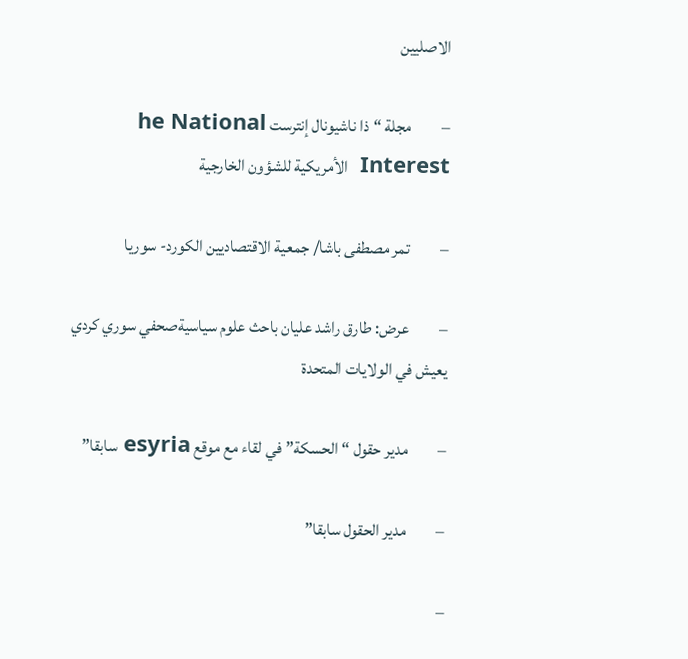الاصليين

–         مجلة “ذا ناشيونال إنترست he National Interest  الأمريكية للشؤون الخارجية

–         تمر مصطفى باشا/ جمعية الاقتصاديين الكورد- سوريا

–         عرض: طارق راشد عليان باحث علوم سياسيةصحفي سوري كردي يعيش في الولايات المتحدة

–         مدير حقول “الحسكة” في لقاء مع موقع esyria سابقا”

–         مدير الحقول سابقا”

–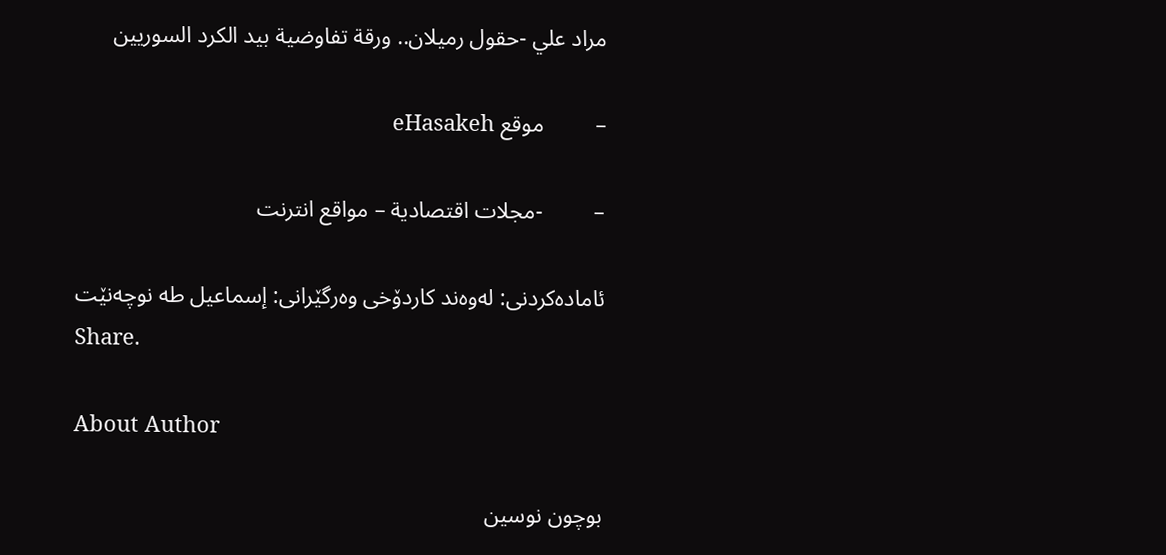مراد علي -حقول رميلان.. ورقة تفاوضية بيد الكرد السوريين

–         موقع eHasakeh

–         -مجلات اقتصادية – مواقع انترنت

ئاماده‌كردنى: له‌وه‌ند كاردۆخى وه‌رگێرانى: إسماعيل طه نوچەنێت
Share.

About Author

بوچون نوسین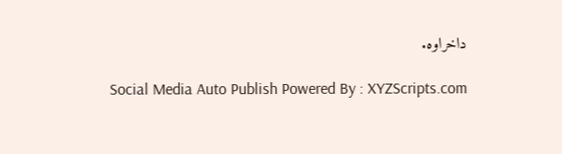داخراوە.

Social Media Auto Publish Powered By : XYZScripts.com